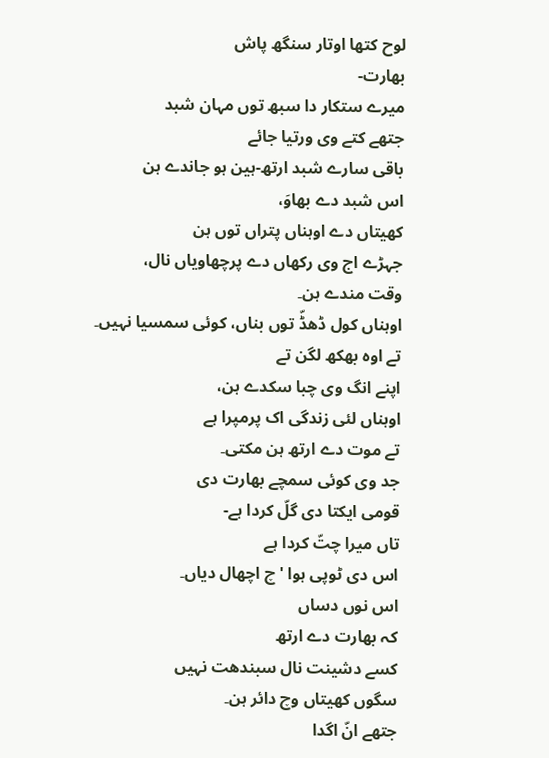لوح کتھا اوتار سنگھ پاش
بھارت-
میرے ستکار دا سبھ توں مہان شبد
جتھے کتے وی ورتیا جائے
باقی سارے شبد ارتھ-ہین ہو جاندے ہن
اس شبد دے بھاوَ،
کھیتاں دے اوہناں پتراں توں ہن
جہڑے اج وی رکھاں دے پرچھاویاں نال،
وقت مندے ہن۔
اوہناں کول ڈھڈّ توں بناں، کوئی سمسیا نہیں۔
تے اوہ بھکھ لگن تے
اپنے انگ وی چبا سکدے ہن،
اوہناں لئی زندگی اک پرمپرا ہے
تے موت دے ارتھ ہن مکتی۔
جد وی کوئی سمچے بھارت دی
قومی ایکتا دی گلّ کردا ہے-
تاں میرا چتّ کردا ہے
اس دی ٹوپی ہوا 'چ اچھال دیاں۔
اس نوں دساں
کہ بھارت دے ارتھ
کسے دشینت نال سبندھت نہیں
سگوں کھیتاں وچ دائر ہن۔
جتھے انّ اگدا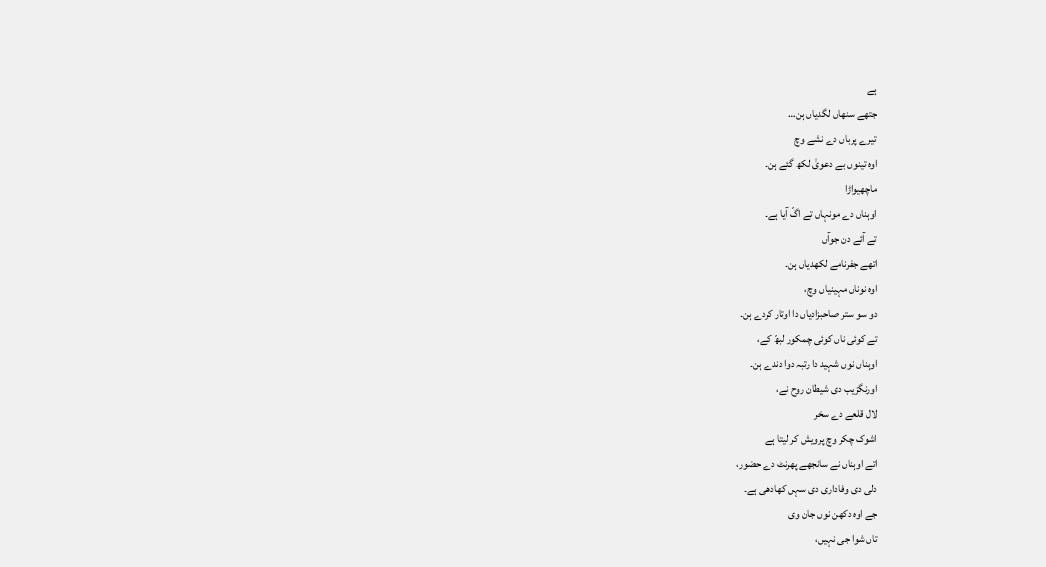ہے
جتھے سنھاں لگدیاں ہن…
تیرے پرباں دے نشے وچ
اوہ تینوں بے دعویٰ لکھ گئے ہن۔
ماچھیواڑا
اوہناں دے مونہاں تے اگّ آیا ہے۔
تے آئے دن جوآں
اتھے جفرنامے لکھدیاں ہن۔
اوہ نوناں مہینیاں وچ،
دو سو ستر صاحبزادیاں دا اوتار کردے ہن۔
تے کوئی ناں کوئی چمکور لبھّ کے،
اوہناں نوں شہید دا رتبہ دوا دندے ہن۔
اورنگزیب دی شیطان روح نے،
لال قلعے دے سخر
اشوک چکر وچ پرویش کر لیتا ہے
اتے اوہناں نے سانجھے پھرنٹ دے حضور،
دلی دی وفاداری دی سہں کھادھی ہے۔
جے اوہ دکھن نوں جان وی
تاں شوا جی نہیں،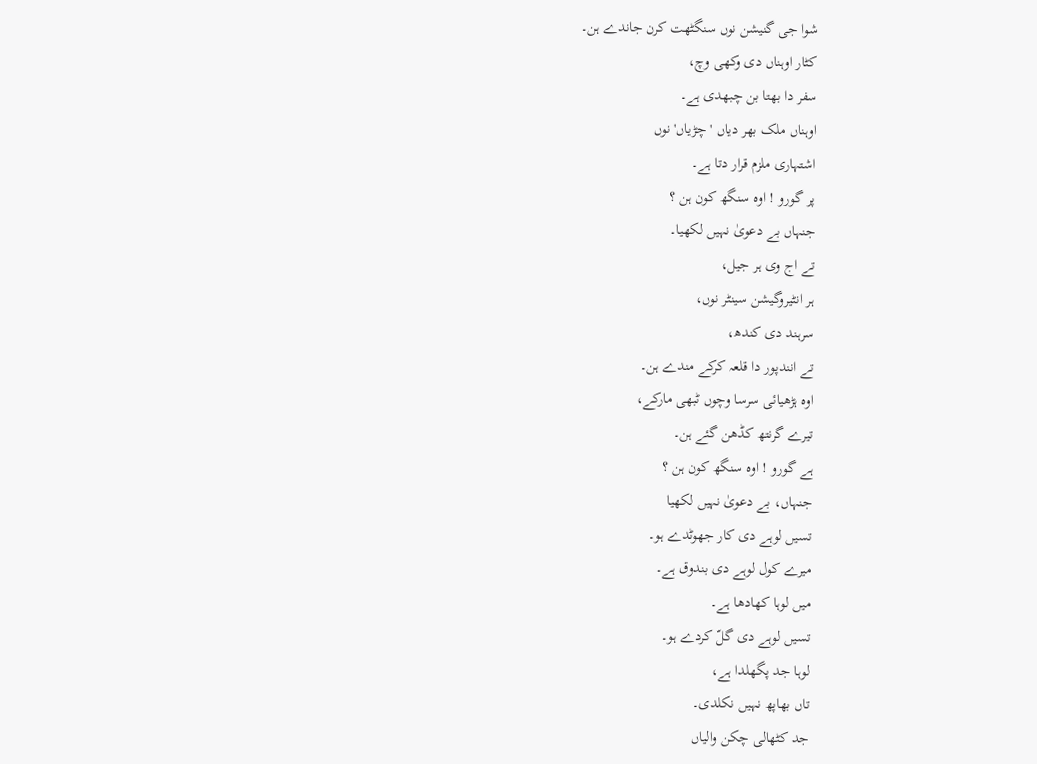شوا جی گنیشن نوں سنگٹھت کرن جاندے ہن۔
کٹار اوہناں دی وکھی وچ،
سفر دا بھتا بن چبھدی ہے۔
اوہناں ملک بھر دیاں 'چڑیاں' نوں
اشتہاری ملزم قرار دتا ہے۔
پر گورو ! اوہ سنگھ کون ہن ؟
جنہاں بے دعویٰ نہیں لکھیا۔
تے اج وی ہر جیل،
ہر انٹیروگیشن سینٹر نوں،
سرہند دی کندھ،
تے انندپور دا قلعہ کرکے مندے ہن۔
اوہ ہڑھیائی سرسا وچوں ٹبھی مارکے،
تیرے گرنتھ کڈھن گئے ہن۔
ہے گورو ! اوہ سنگھ کون ہن ؟
جنہاں، بے دعویٰ نہیں لکھیا
تسیں لوہے دی کار جھوٹدے ہو۔
میرے کول لوہے دی بندوق ہے۔
میں لوہا کھادھا ہے۔
تسیں لوہے دی گلّ کردے ہو۔
لوہا جد پگھلدا ہے،
تاں بھاپھ نہیں نکلدی۔
جد کٹھالی چکن والیاں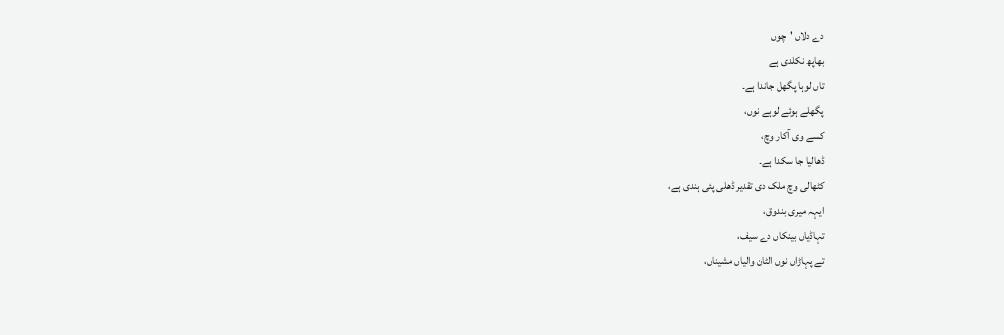دے دلاں 'چوں
بھاپھ نکلدی ہے
تاں لوہا پگھل جاندا ہے۔
پگھلے ہوئے لوہے نوں،
کسے وی آکار وچ،
ڈھالیا جا سکدا ہے۔
کٹھالی وچ ملک دی تقدیر ڈھلی پئی ہندی ہے،
ایہہ میری بندوق،
تہاڈیاں بینکاں دے سیف،
تے پہاڑاں نوں الٹان والیاں مشیناں،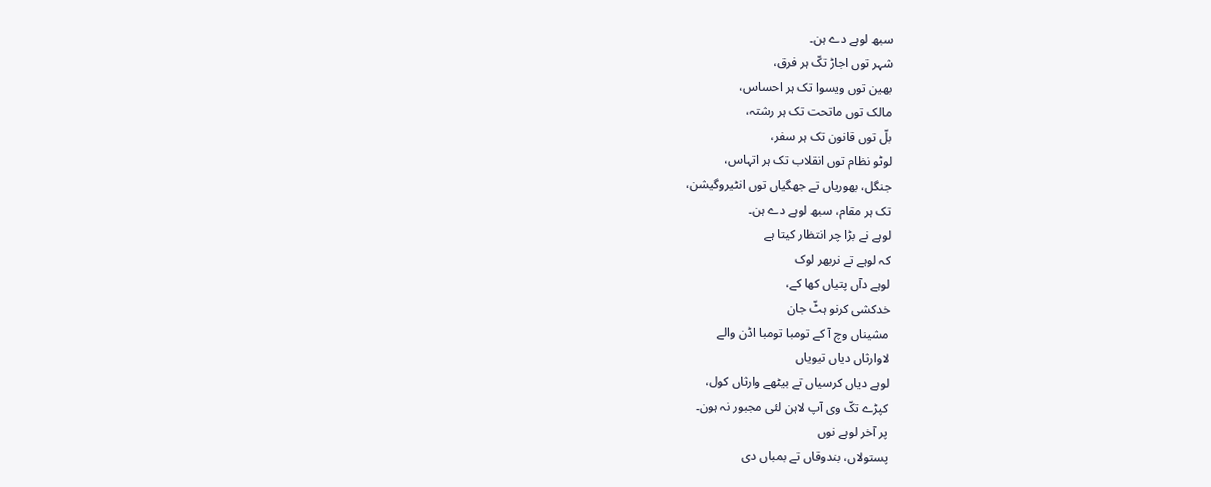سبھ لوہے دے ہن۔
شہر توں اجاڑ تکّ ہر فرق،
بھین توں ویسوا تک ہر احساس،
مالک توں ماتحت تک ہر رشتہ،
بلّ توں قانون تک ہر سفر،
لوٹو نظام توں انقلاب تک ہر اتہاس،
جنگل، بھوریاں تے جھگیاں توں انٹیروگیشن،
تک ہر مقام، سبھ لوہے دے ہن۔
لوہے نے بڑا چر انتظار کیتا ہے
کہ لوہے تے نربھر لوک
لوہے دآں پتیاں کھا کے،
خدکشی کرنو ہٹّ جان
مشیناں وچ آ کے تومبا تومبا اڈن والے
لاوارثاں دیاں تیویاں
لوہے دیاں کرسیاں تے بیٹھے وارثاں کول،
کپڑے تکّ وی آپ لاہن لئی مجبور نہ ہون۔
پر آخر لوہے نوں
پستولاں، بندوقاں تے بمباں دی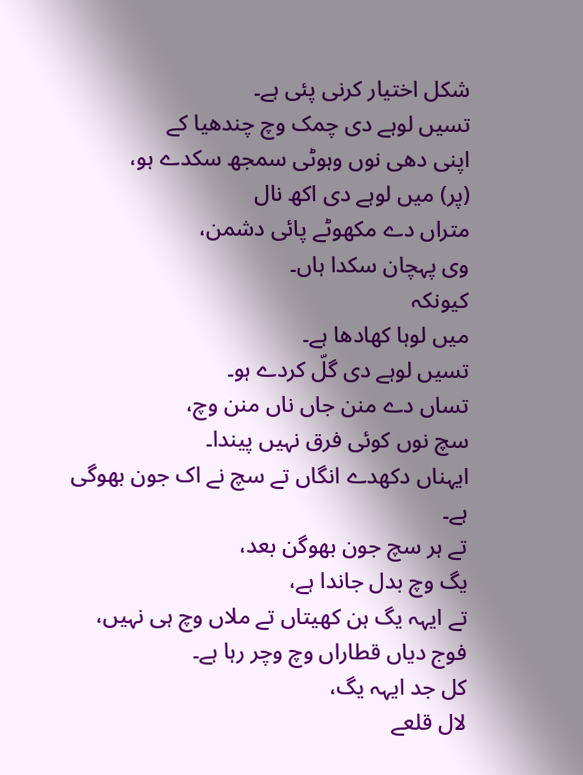شکل اختیار کرنی پئی ہے۔
تسیں لوہے دی چمک وچ چندھیا کے
اپنی دھی نوں وہوٹی سمجھ سکدے ہو،
(پر) میں لوہے دی اکھ نال
متراں دے مکھوٹے پائی دشمن،
وی پہچان سکدا ہاں۔
کیونکہ
میں لوہا کھادھا ہے۔
تسیں لوہے دی گلّ کردے ہو۔
تساں دے منن جاں ناں منن وچ،
سچ نوں کوئی فرق نہیں پیندا۔
ایہناں دکھدے انگاں تے سچ نے اک جون بھوگی ہے۔
تے ہر سچ جون بھوگن بعد،
یگ وچ بدل جاندا ہے،
تے ایہہ یگ ہن کھیتاں تے ملاں وچ ہی نہیں،
فوج دیاں قطاراں وچ وچر رہا ہے۔
کل جد ایہہ یگ،
لال قلعے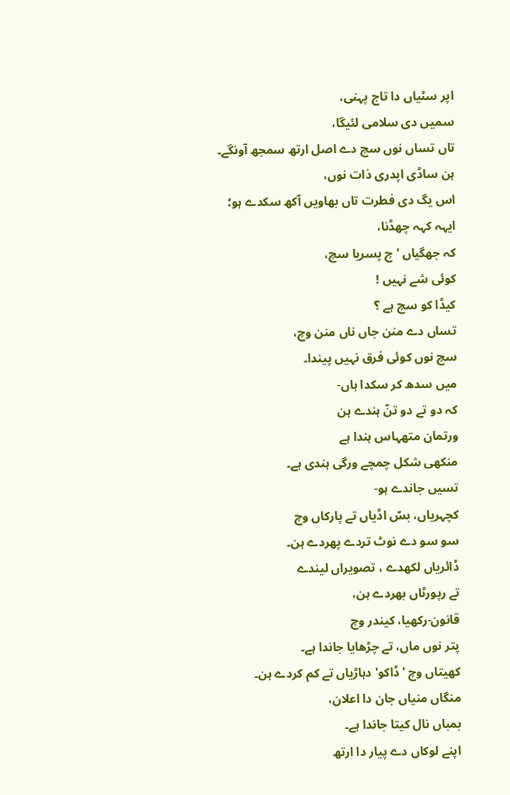اپر سٹیاں دا تاج پہنی،
سمیں دی سلامی لئیگا،
تاں تساں نوں سچ دے اصل ارتھ سمجھ آونگے۔
ہن ساڈی اپدری ذات نوں،
اس یگ دی فطرت تاں بھاویں آکھ سکدے ہو؛
ایہہ کہہ چھڈنا،
کہ جھگیاں 'چ پسریا سچ،
کوئی شے نہیں !
کیڈا کو سچ ہے ؟
تساں دے منن جاں ناں منن وچ،
سچ نوں کوئی فرق نہیں پیندا۔
میں سدھ کر سکدا ہاں-
کہ دو تے دو تنّ ہندے ہن
ورتمان متھہاس ہندا ہے
منکھی شکل چمچے ورگی ہندی ہے۔
تسیں جاندے ہو-
کچہریاں، بسّ اڈیاں تے پارکاں وچ
سو سو دے نوٹ تردے پھردے ہن۔
ڈائریاں لکھدے ، تصویراں لیندے
تے رپورٹاں بھردے ہن،
قانون-رکھیا، کیندر وچ
پتر نوں ماں، تے چڑھایا جاندا ہے۔
کھیتاں وچ 'ڈاکو' دہاڑیاں تے کم کردے ہن۔
منگاں منیاں جان دا اعلان،
بمباں نال کیتا جاندا ہے۔
اپنے لوکاں دے پیار دا ارتھ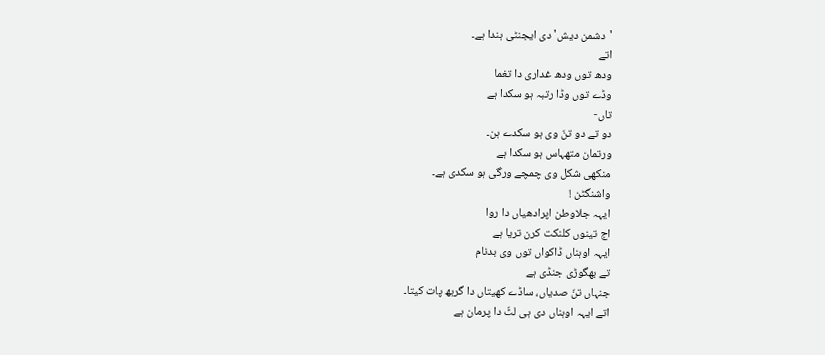'دشمن دیش' دی ایجنٹی ہندا ہے۔
اتے
ودھ توں ودھ غداری دا تغما
وڈے توں وڈا رتبہ ہو سکدا ہے
تاں-
دو تے دو تنّ وی ہو سکدے ہن۔
ورتمان متھہاس ہو سکدا ہے
منکھی شکل وی چمچے ورگی ہو سکدی ہے۔
واشنگٹن !
ایہہ جلاوطن اپرادھیاں دا روا
اج تینوں کلنکت کرن تریا ہے
ایہہ اوہناں ڈاکواں توں وی بدنام
تے بھگوڑی جنڈی ہے
جنہاں تنّ صدیاں، ساڈے کھیتاں دا گربھ پات کیتا۔
اتے ایہہ اوہناں دی ہی لٹّ دا پرمان ہے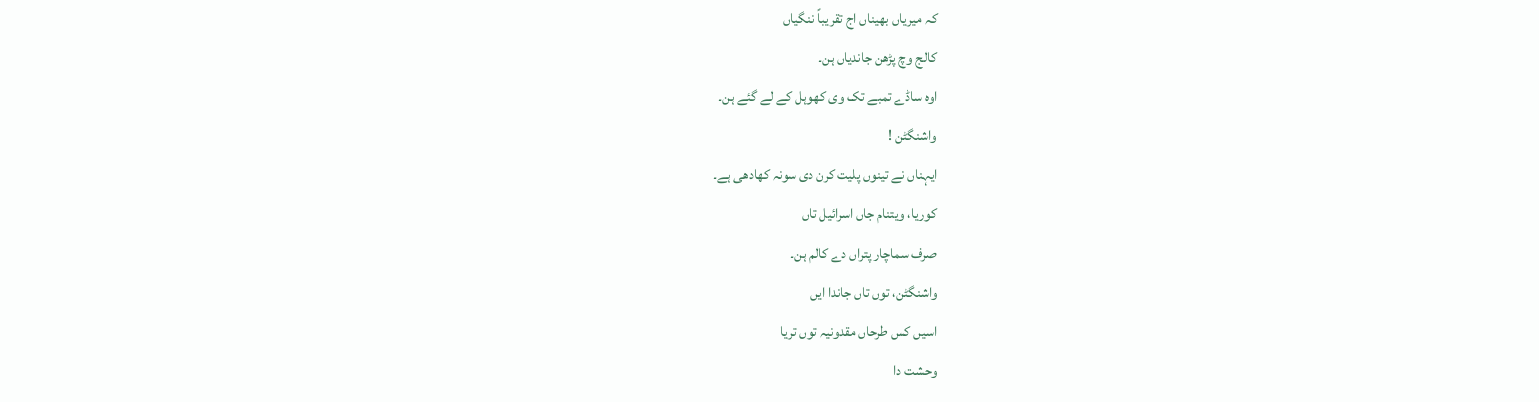کہ میریاں بھیناں اج تقریباً ننگیاں
کالج وچ پڑھن جاندیاں ہن۔
اوہ ساڈے تمبے تک وی کھوہل کے لے گئے ہن۔
واشنگٹن !
ایہناں نے تینوں پلیت کرن دی سونہ کھادھی ہے۔
کوریا، ویتنام جاں اسرائیل تاں
صرف سماچار پتراں دے کالم ہن۔
واشنگٹن، توں تاں جاندا ایں
اسیں کس طرحاں مقدونیہ توں تریا
وحشت دا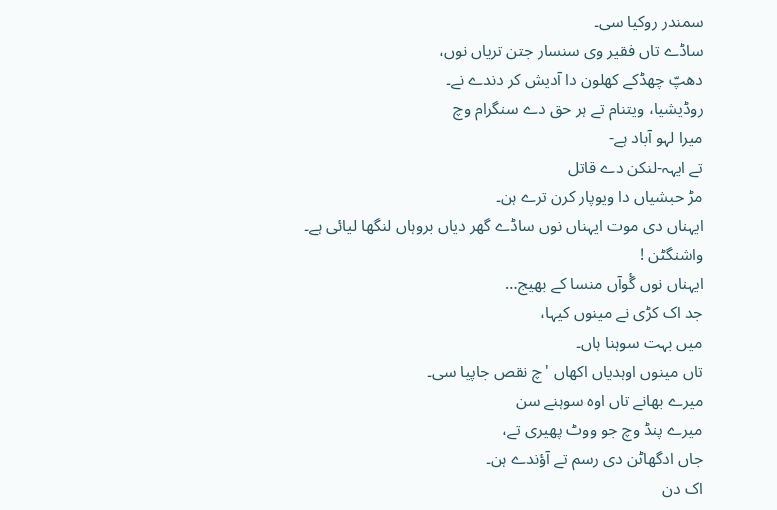سمندر روکیا سی۔
ساڈے تاں فقیر وی سنسار جتن تریاں نوں،
دھپّ چھڈکے کھلون دا آدیش کر دندے نے۔
روڈیشیا، ویتنام تے ہر حق دے سنگرام وچ
میرا لہو آباد ہے-
تے ایہہ-لنکن دے قاتل
مڑ حبشیاں دا ویوپار کرن ترے ہن۔
ایہناں دی موت ایہناں نوں ساڈے گھر دیاں بروہاں لنگھا لیائی ہے۔
واشنگٹن !
ایہناں نوں گٔوآں منسا کے بھیج…
جد اک کڑی نے مینوں کیہا،
میں بہت سوہنا ہاں۔
تاں مینوں اوہدیاں اکھاں 'چ نقص جاپیا سی۔
میرے بھانے تاں اوہ سوہنے سن
میرے پنڈ وچ جو ووٹ پھیری تے،
جاں ادگھاٹن دی رسم تے آؤندے ہن۔
اک دن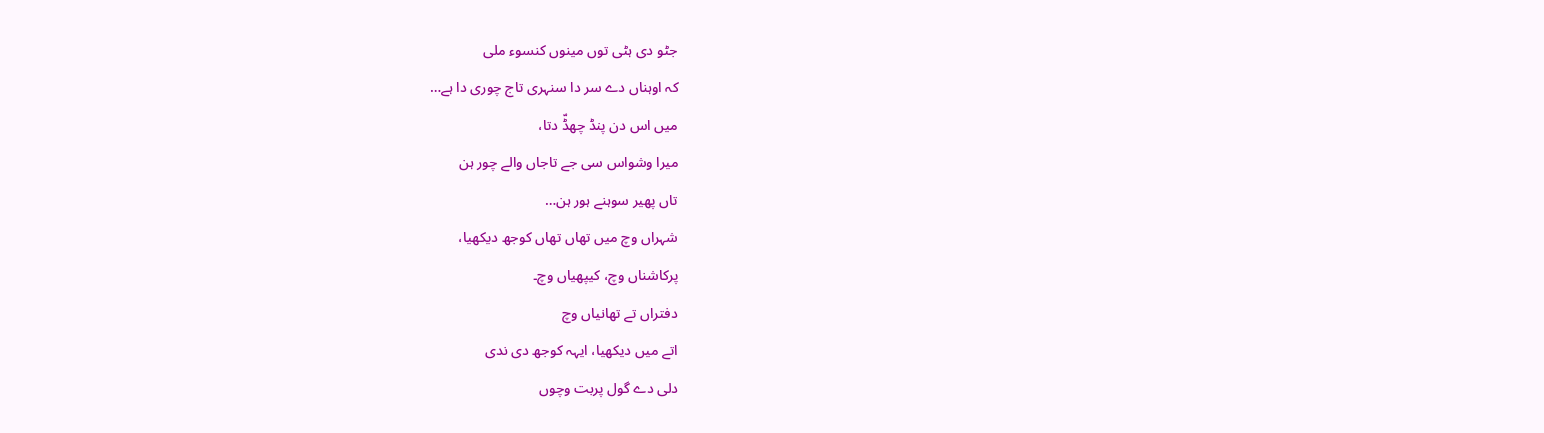جٹو دی ہٹی توں مینوں کنسوء ملی
کہ اوہناں دے سر دا سنہری تاج چوری دا ہے…
میں اس دن پنڈ چھڈّ دتا،
میرا وشواس سی جے تاجاں والے چور ہن
تاں پھیر سوہنے ہور ہن…
شہراں وچ میں تھاں تھاں کوجھ دیکھیا،
پرکاشناں وچ، کیپھیاں وچ۔
دفتراں تے تھانیاں وچ
اتے میں دیکھیا، ایہہ کوجھ دی ندی
دلی دے گول پربت وچوں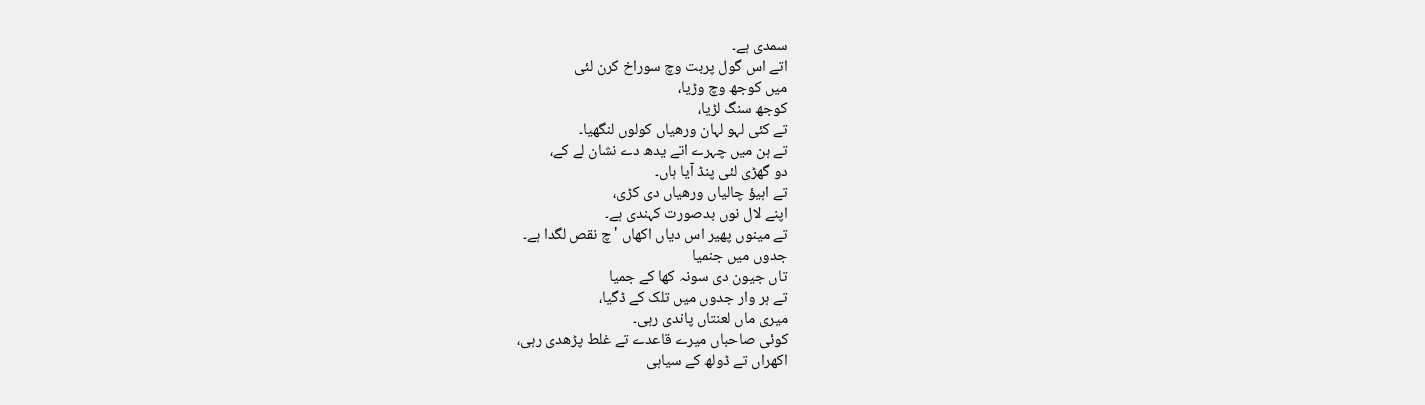سمدی ہے۔
اتے اس گول پربت وچ سوراخ کرن لئی
میں کوجھ وچ وڑیا،
کوجھ سنگ لڑیا،
تے کئی لہو لہان ورھیاں کولوں لنگھیا۔
تے ہن میں چہرے اتے یدھ دے نشان لے کے،
دو گھڑی لئی پنڈ آیا ہاں۔
تے اہیؤ چالیاں ورھیاں دی کڑی،
اپنے لال نوں بدصورت کہندی ہے۔
تے مینوں پھیر اس دیاں اکھاں 'چ نقص لگدا ہے۔
جدوں میں جنمیا
تاں جیون دی سونہ کھا کے جمیا
تے ہر وار جدوں میں تلک کے ڈگیا،
میری ماں لعنتاں پاندی رہی۔
کوئی صاحباں میرے قاعدے تے غلط پڑھدی رہی،
اکھراں تے ڈولھ کے سیاہی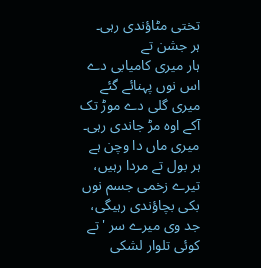تختی مٹاؤندی رہی۔
ہر جشن تے
ہار میری کامیابی دے
اس نوں پہنائے گئے
میری گلی دے موڑ تک
آکے اوہ مڑ جاندی رہی۔
میری ماں دا وچن ہے
ہر بول تے مردا رہیں،
تیرے زخمی جسم نوں
بکی بچاؤندی رہیگی،
جد وی میرے سر 'تے
کوئی تلوار لشکی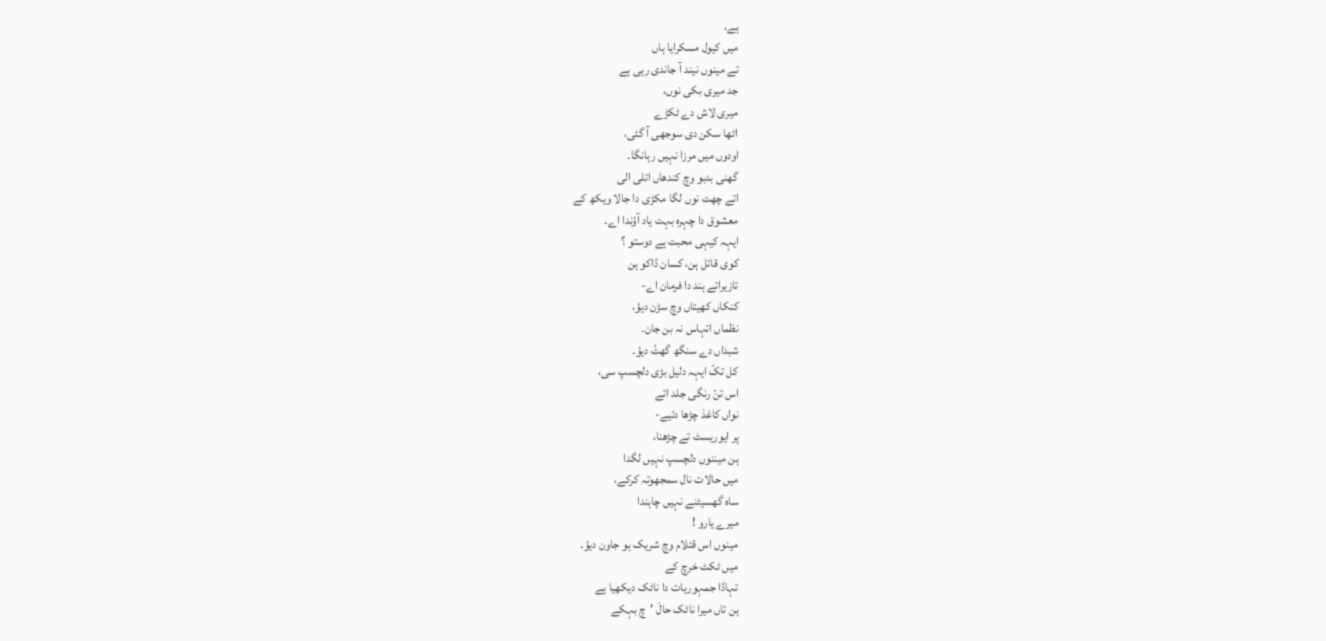ہے،
میں کیول مسکرایا ہاں
تے مینوں نیند آ جاندی رہی ہے
جد میری بکی نوں،
میری لاش دے ٹکڑے
اٹھا سکن دی سوجھی آ گئی،
اودوں میں مرزا نہیں رہانگا۔
گھنی بدبو وچ کندھاں اتلی الی
اتے چھت نوں لگا مکڑی دا جالا ویکھ کے
معشوق دا چہرہ بہت یاد آؤندا اے۔
ایہہ کیہی محبت ہے دوستو ؟
کوی قاتل ہن، کسان ڈاکو ہن
تازیراتے ہند دا فرمان اے-
کنکاں کھیتاں وچ سڑن دیؤ،
نظماں اتہاس نہ بن جان۔
شبداں دے سنگھ گھٹّ دیؤ۔
کل تکّ ایہہ دلیل بڑی دلچسپ سی،
اس تنّ رنگی جلد اتے
نواں کاغذ چڑھا دئیے-
پر ایوریسٹ تے چڑھنا،
ہن میننوں دلچسپ نہیں لگدا
میں حالات نال سمجھوتہ کرکے،
ساہ گھسیٹنے نہیں چاہندا
میرے یارو !
مینوں اس قتلام وچ شریک ہو جاون دیؤ۔
میں ٹکٹ خرچ کے
تہاڈا جمہوریات دا ناٹک دیکھیا ہے
ہن تاں میرا ناٹک حالَ 'چ بہکے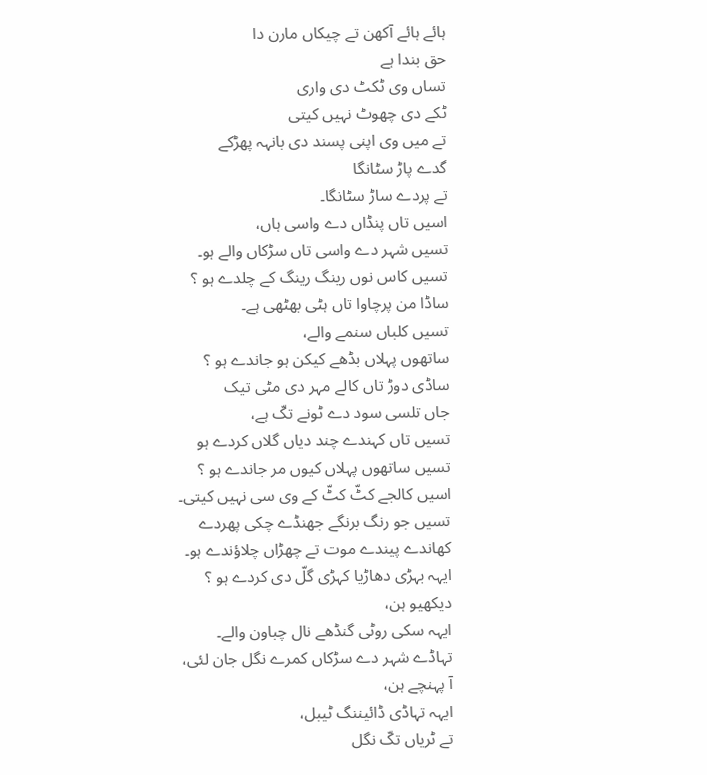ہائے ہائے آکھن تے چیکاں مارن دا
حق بندا ہے
تساں وی ٹکٹ دی واری
ٹکے دی چھوٹ نہیں کیتی
تے میں وی اپنی پسند دی بانہہ پھڑکے
گدے پاڑ سٹانگا
تے پردے ساڑ سٹانگا۔
اسیں تاں پنڈاں دے واسی ہاں،
تسیں شہر دے واسی تاں سڑکاں والے ہو۔
تسیں کاس نوں رینگ رینگ کے چلدے ہو ؟
ساڈا من پرچاوا تاں ہٹی بھٹھی ہے۔
تسیں کلباں سنمے والے،
ساتھوں پہلاں بڈھے کیکن ہو جاندے ہو ؟
ساڈی دوڑ تاں کالے مہر دی مٹی تیک
جاں تلسی سود دے ٹونے تکّ ہے،
تسیں تاں کہندے چند دیاں گلاں کردے ہو
تسیں ساتھوں پہلاں کیوں مر جاندے ہو ؟
اسیں کالجے کٹّ کٹّ کے وی سی نہیں کیتی۔
تسیں جو رنگ برنگے جھنڈے چکی پھردے
کھاندے پیندے موت تے چھڑاں چلاؤندے ہو۔
ایہہ بہڑی دھاڑیا کہڑی گلّ دی کردے ہو ؟
دیکھیو ہن،
ایہہ سکی روٹی گنڈھے نال چباون والے۔
تہاڈے شہر دے سڑکاں کمرے نگل جان لئی،
آ پہنچے ہن،
ایہہ تہاڈی ڈائیننگ ٹیبل،
تے ٹریاں تکّ نگل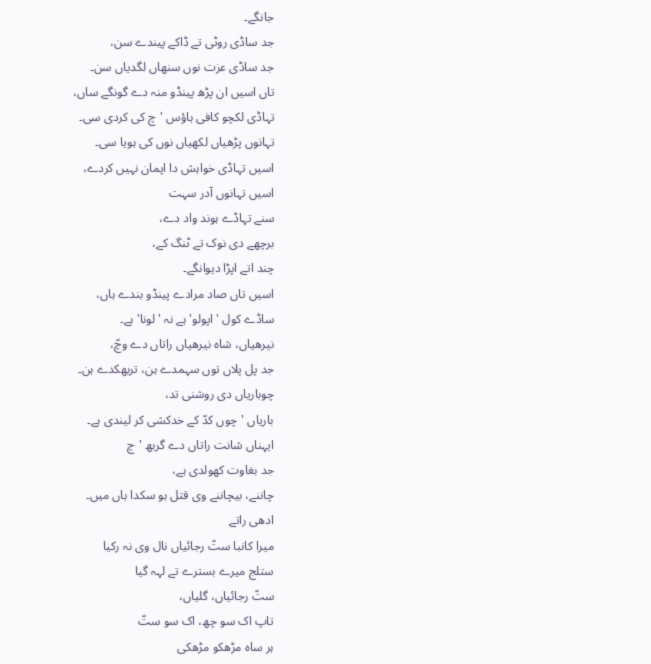جانگے۔
جد ساڈی روٹی تے ڈاکے پیندے سن،
جد ساڈی عزت نوں سنھاں لگدیاں سن۔
تاں اسیں ان پڑھ پینڈو منہ دے گونگے ساں،
تہاڈی لکچو کافی ہاؤس 'چ کی کردی سی۔
تہانوں پڑھیاں لکھیاں نوں کی ہویا سی۔
اسیں تہاڈی خواہش دا اپمان نہیں کردے،
اسیں تہانوں آدر سہت
سنے تہاڈے ہوند واد دے،
برچھے دی نوک تے ٹنگ کے،
چند اتے اپڑا دیوانگے۔
اسیں تاں صاد مرادے پینڈو بندے ہاں،
ساڈے کول 'اپولو' ہے نہ 'لونا' ہے۔
نیرھیاں، شاہ نیرھیاں راتاں دے وچّ،
جد پل پلاں توں سہمدے ہن، تربھکدے ہن۔
چوباریاں دی روشنی تد،
باریاں 'چوں کدّ کے خدکشی کر لیندی ہے۔
ایہناں شانت راتاں دے گربھ 'چ
جد بغاوت کھولدی ہے،
چاننے، بیچاننے وی قتل ہو سکدا ہاں میں۔
ادھی راتے
میرا کانبا ستّ رجائیاں نال وی نہ رکیا
ستلج میرے بسترے تے لہہ گیا
ستّ رجائیاں، گلیاں،
تاپ اک سو چھ، اک سو ستّ
ہر ساہ مڑھکو مڑھکی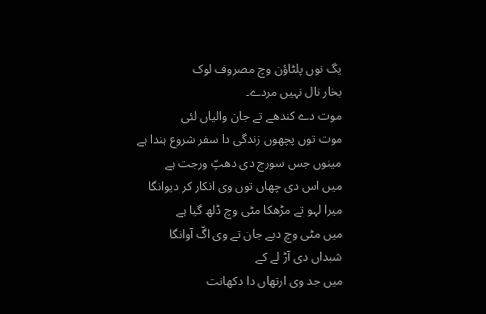یگ نوں پلٹاؤن وچ مصروف لوک
بخار نال نہیں مردے۔
موت دے کندھے تے جان والیاں لئی
موت توں پچھوں زندگی دا سفر شروع ہندا ہے
مینوں جس سورج دی دھپّ ورجت ہے
میں اس دی چھاں توں وی انکار کر دیوانگا
میرا لہو تے مڑھکا مٹی وچ ڈلھ گیا ہے
میں مٹی وچ دبے جان تے وی اگّ آوانگا
شبداں دی آڑ لے کے
میں جد وی ارتھاں دا دکھانت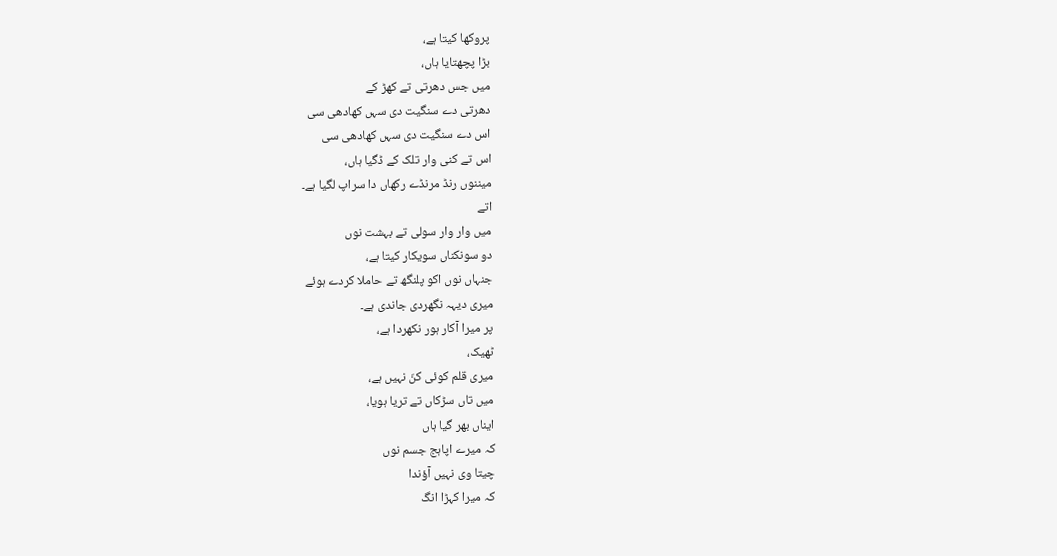پروکھا کیتا ہے،
بڑا پچھتایا ہاں،
میں جس دھرتی تے کھڑ کے
دھرتی دے سنگیت دی سہں کھادھی سی
اس دے سنگیت دی سہں کھادھی سی
اس تے کنی وار تلک کے ڈگیا ہاں،
میننوں رنڈ مرنڈے رکھاں دا سراپ لگیا ہے۔
اتے
میں وار وار سولی تے بہشت نوں
دو سونکناں سویکار کیتا ہے،
جنہاں نوں اکو پلنگھ تے حاملا کردے ہوئے
میری دیہہ نگھردی جاندی ہے۔
پر میرا آکار ہور نکھردا ہے،
ٹھیک،
میری قلم کوئی کنّ نہیں ہے،
میں تاں سڑکاں تے تریا ہویا،
ایناں بھر گیا ہاں
کہ میرے اپاہج جسم نوں
چیتا وی نہیں آؤندا
کہ میرا کہڑا انگ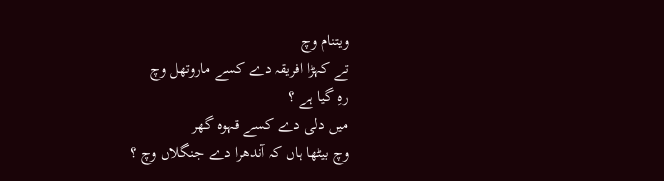ویتنام وچ
تے کہڑا افریقہ دے کسے ماروتھل وچ
رہِ گیا ہے ؟
میں دلی دے کسے قہوہ گھر
وچ بیٹھا ہاں کہ آندھرا دے جنگلاں وچ ؟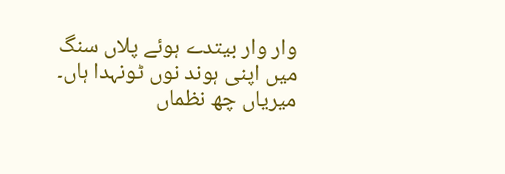وار وار بیتدے ہوئے پلاں سنگ
میں اپنی ہوند نوں ٹونہدا ہاں۔
میریاں چھ نظماں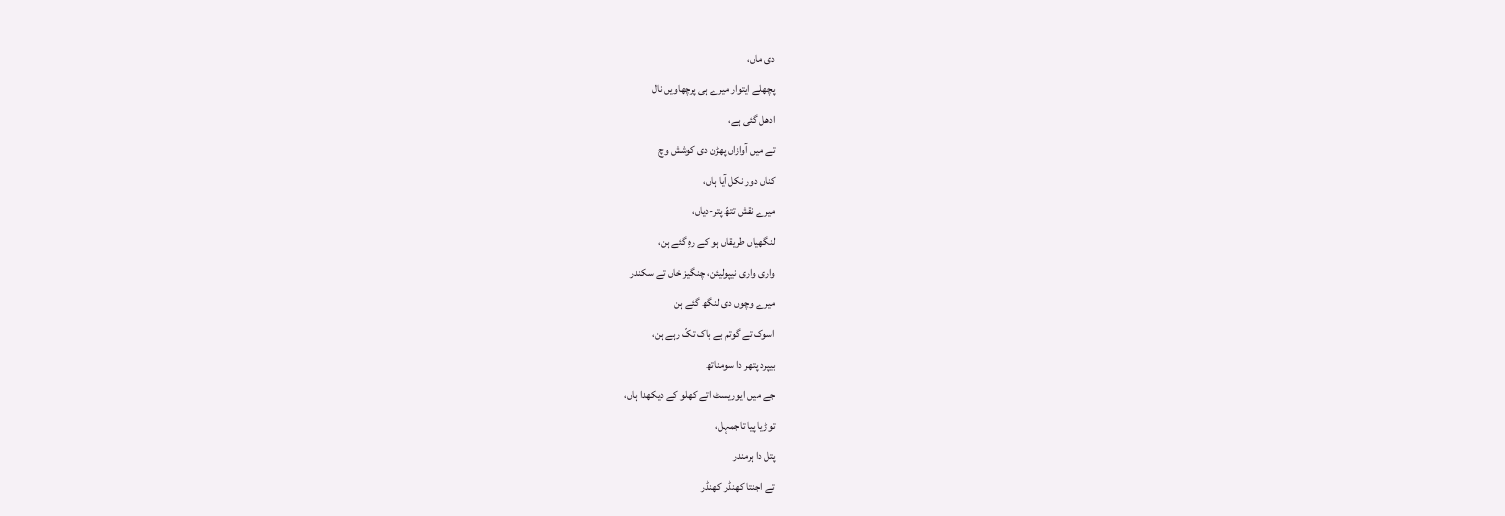دی ماں،
پچھلے ایتوار میرے ہی پرچھاویں نال
ادھل گئی ہے،
تے میں آوازاں پھڑن دی کوشش وچ
کناں دور نکل آیا ہاں،
میرے نقش تتھّ پتر-دیاں،
لنگھیاں طریقاں ہو کے رہِ گئے ہن،
واری واری نیپولیئن، چنگیز خاں تے سکندر
میرے وچوں دی لنگھ گئے ہن
اسوک تے گوتم بے باک تکّ رہے ہن،
بیپرد پتھر دا سومناتھ
جے میں ایوریسٹ اتے کھلو کے دیکھدا ہاں،
توڑیا پیا تاجمہل،
پتل دا ہرمندر
تے اجنتا کھنڈر کھنڈر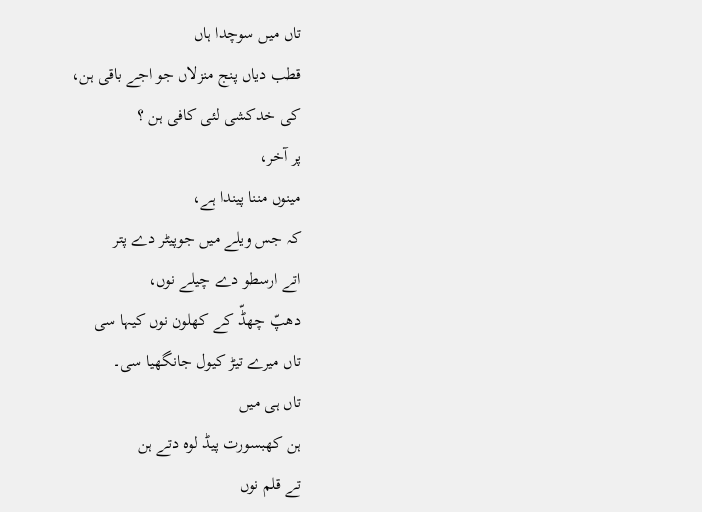تاں میں سوچدا ہاں
قطب دیاں پنج منزلاں جو اجے باقی ہن،
کی خدکشی لئی کافی ہن ؟
پر آخر،
مینوں مننا پیندا ہے،
کہ جس ویلے میں جوپیٹر دے پتر
اتے ارسطو دے چیلے نوں،
دھپّ چھڈّ کے کھلون نوں کیہا سی
تاں میرے تیڑ کیول جانگھیا سی۔
تاں ہی میں
ہن کھبسورت پیڈ لوہ دتے ہن
تے قلم نوں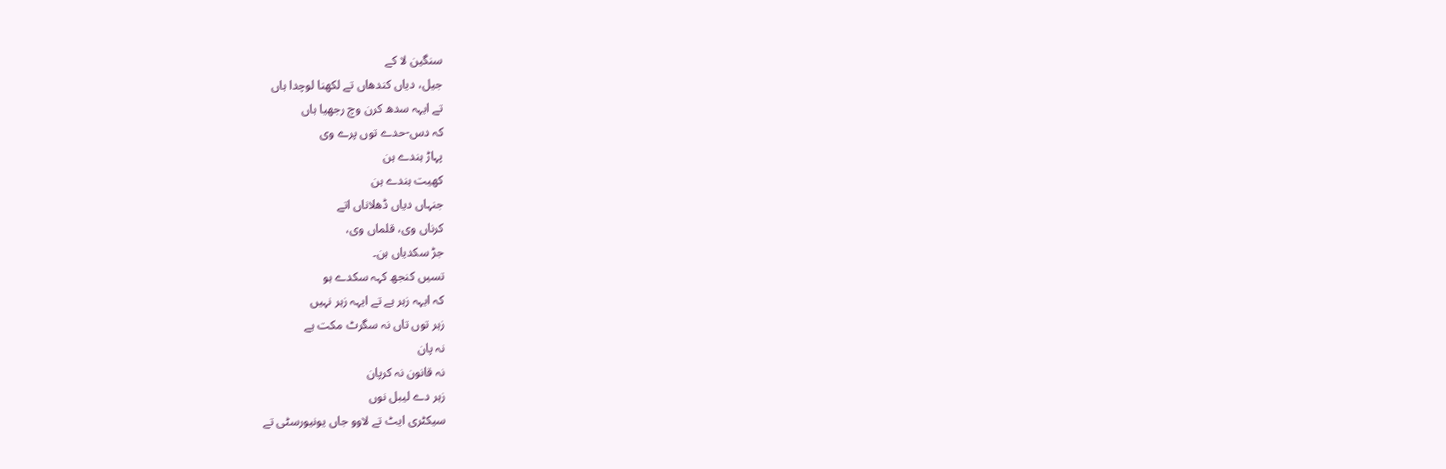سنگین لا کے
جیل، دیاں کندھاں تے لکھنا لوچدا ہاں
تے ایہہ سدھ کرن وچ رجھیا ہاں
کہ دس-حدے توں پرے وی
پہاڑ ہندے ہن
کھیت ہندے ہن
جنہاں دیاں ڈھلاناں اتے
کرناں وی، قلماں وی،
جڑ سکدیاں ہن۔
تسیں کنجھ کہہ سکدے ہو
کہ ایہہ زہر ہے تے ایہہ زہر نہیں
زہر توں تاں نہ سگرٹ مکت ہے
نہ پان
نہ قانون نہ کرپان
زہر دے لیبل نوں
سیکٹری ایٹ تے لاوو جاں یونیورسٹی تے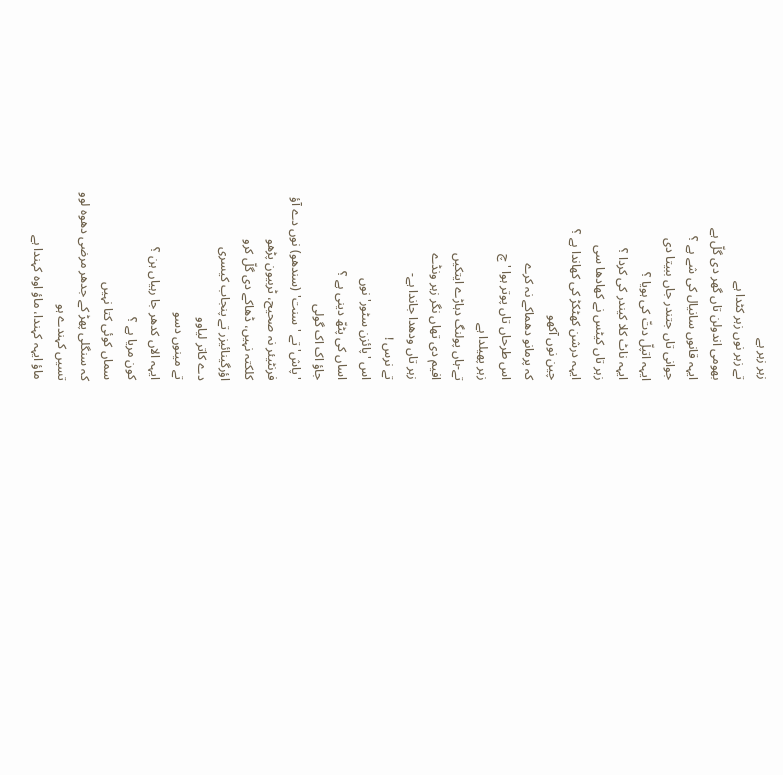زہر زہر ہے
تے زہر نوں زہر کٹدا ہے
بھومی اندولن تاں گھر دی گلّ ہے
ایہہ قانوں سانیال کی شے ہے ؟
جوانی تاں جتندر جاں ببیتا دی
ایہہ اتپلّ دتّ کی ہویا ؟
ایہہ ناٹ کلا کیندر کی کردا ؟
زہر تاں کیٹس نے کھادھا سی
ایہہ درشن کھٹکڑ کی کھاندا ہے ؟
چین نوں آکھو
کہ پرمانو دھماکے نہ کرے
اس طرحاں تاں پوتر ہوا 'چ
زہر پھیلدا ہے
تے-ہاں پولنگ دہاڑے ایتکیں
افیم دی تھاں نگر زہر ونڈے
زہر تاں ودھدا جاندا ہے-
تے نرس !
اس 'پائزن سٹور' نوں
اساں کی پٹھّ دینی ہے ؟
جاؤ اک اک گولی
'پاش' تے 'سنت' (سندھو) نوں دے آؤ
فرنٹیئر نہ صحیح، ٹربیون پڑھو
کلکتہ نہیں، ڈھاکے دی گلّ کرو
اؤرگینائیزر تے پنجاب کیسری
دے کاتر لیاوو
تے مینوں دسو
ایہہ الاں کدھر جا رہیاں ہن ؟
کون مریا ہے ؟
سماں کوئی کتا نہیں
کہ سنگلی پھڑ کے جدھر مرضی دھوہ لوو
تسیں کہندے ہو
ماؤ ایہہ کہندا، ماؤ اوہ کہندا ہے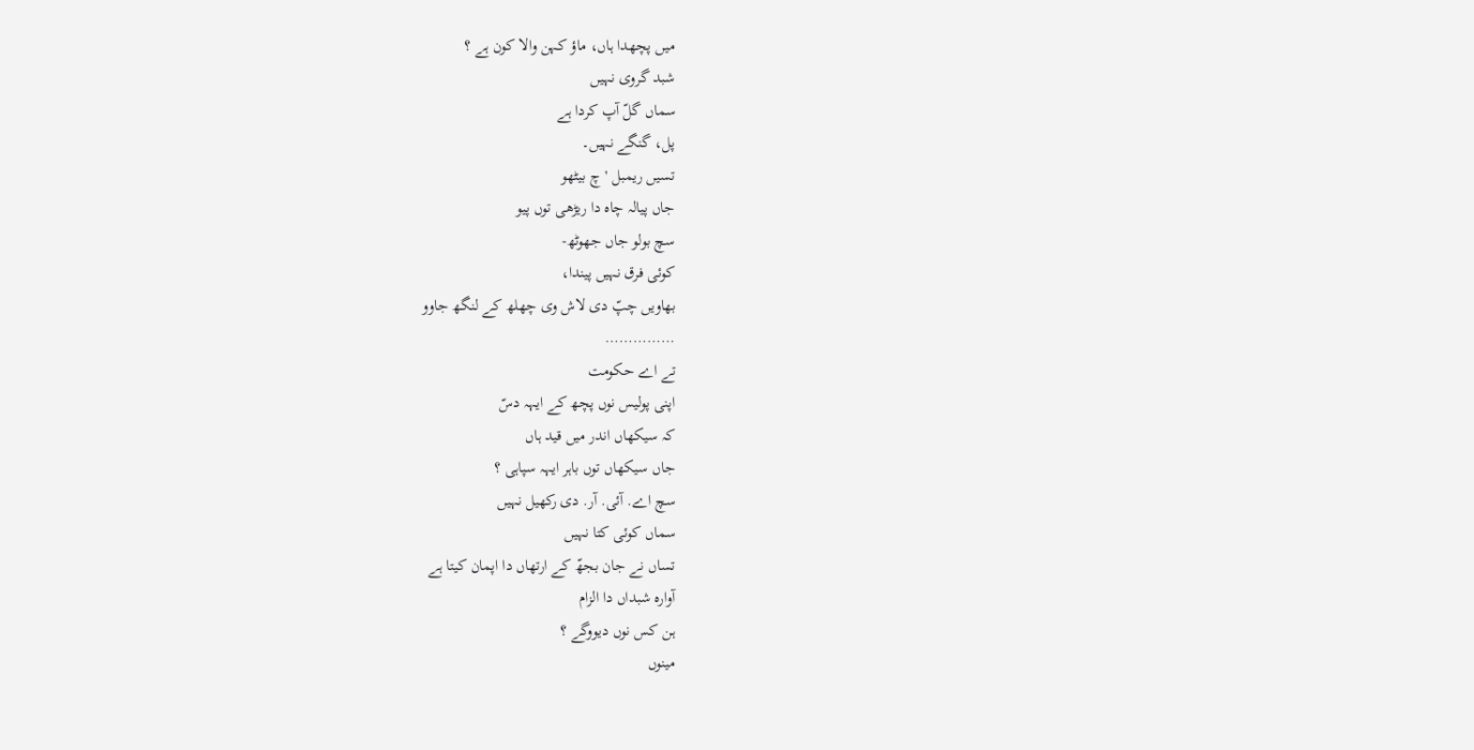میں پچھدا ہاں، ماؤ کہن والا کون ہے ؟
شبد گروی نہیں
سماں گلّ آپ کردا ہے
پل، گنگے نہیں۔
تسیں ریمبل 'چ بیٹھو
جاں پیالہ چاہ دا ریڑھی توں پیو
سچ بولو جاں جھوٹھ-
کوئی فرق نہیں پیندا،
بھاویں چپّ دی لاش وی چھلھ کے لنگھ جاوو
……………
تے اے حکومت
اپنی پولیس نوں پچھ کے ایہہ دسّ
کہ سیکھاں اندر میں قید ہاں
جاں سیکھاں توں باہر ایہہ سپاہی ؟
سچ اے. آئی. آر. دی رکھیل نہیں
سماں کوئی کتا نہیں
تساں نے جان بجھّ کے ارتھاں دا اپمان کیتا ہے
آوارہ شبداں دا الزام
ہن کس نوں دیووگے ؟
مینوں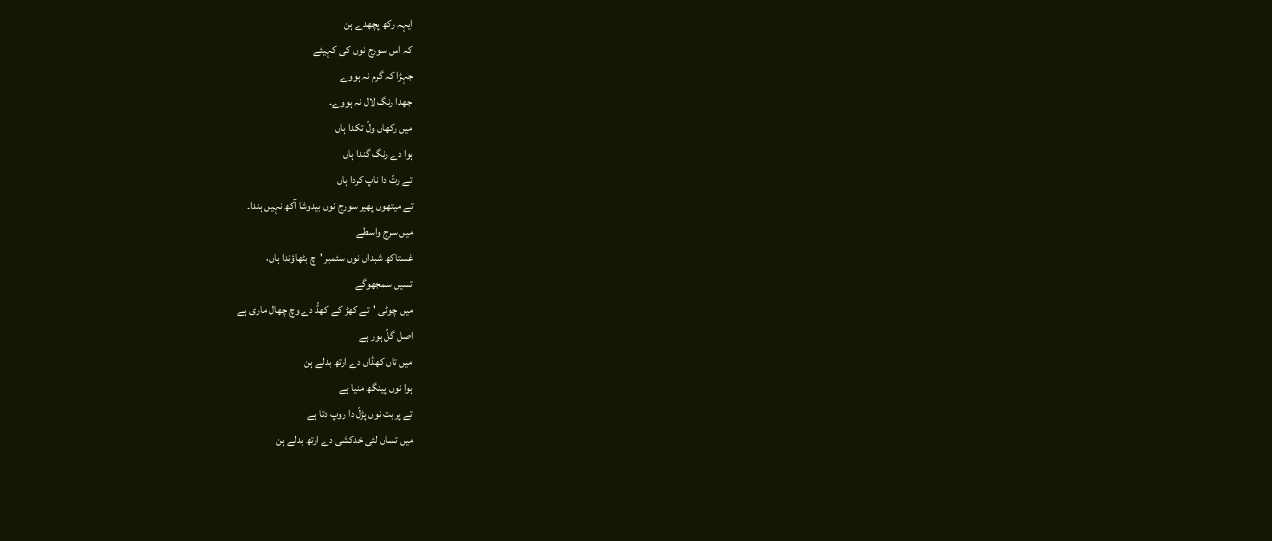ایہہ رکھ پچھدے ہن
کہ اس سورج نوں کی کہیئے
جہڑا کہ گرم نہ ہووے
جھدا رنگ لال نہ ہووے۔
میں رکھاں ولّ تکدا ہاں
ہوا دے رنگ گندا ہاں
تے رتّ دا ناپ کردا ہاں
تے میتھوں پھیر سورج نوں بیدوشا آکھ نہیں ہندا۔
میں سرج واسطے
غستاکھ شبداں نوں سئمبر 'چ بٹھاؤندا ہاں،
تسیں سمجھوگے
میں چوٹی 'تے کھڑ کے کھڈّ دے وچ چھال ماری ہے
اصل گلّ ہور ہے
میں تاں کھڈاں دے ارتھ بدلے ہن
ہوا نوں پینگھ منیا ہے
تے پربت نوں پڑلّ دا روپ دتا ہے
میں تساں لئی خدکشی دے ارتھ بدلے ہن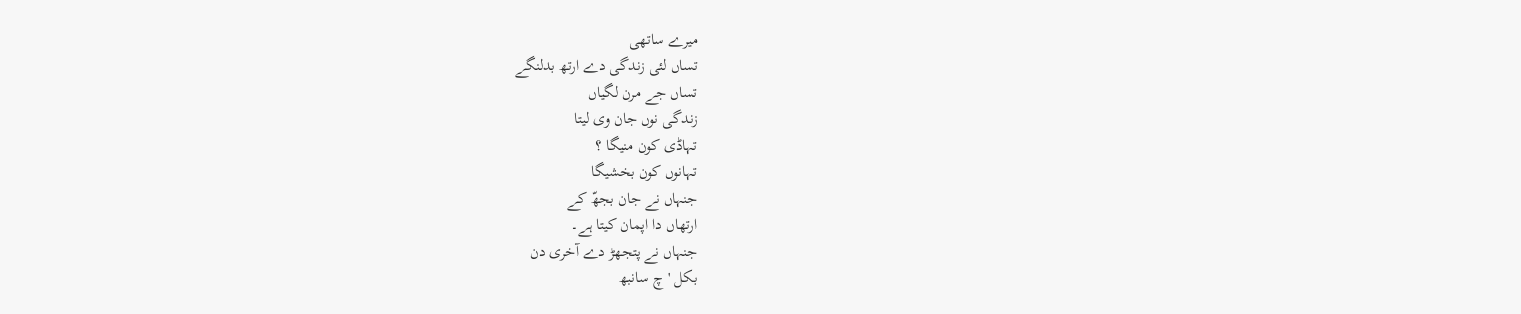میرے ساتھی
تساں لئی زندگی دے ارتھ بدلنگے
تساں جے مرن لگیاں
زندگی نوں جان وی لیتا
تہاڈی کون منیگا ؟
تہانوں کون بخشیگا
جنہاں نے جان بجھّ کے
ارتھاں دا اپمان کیتا ہے۔
جنہاں نے پتجھڑ دے آخری دن
بکل 'چ سانبھ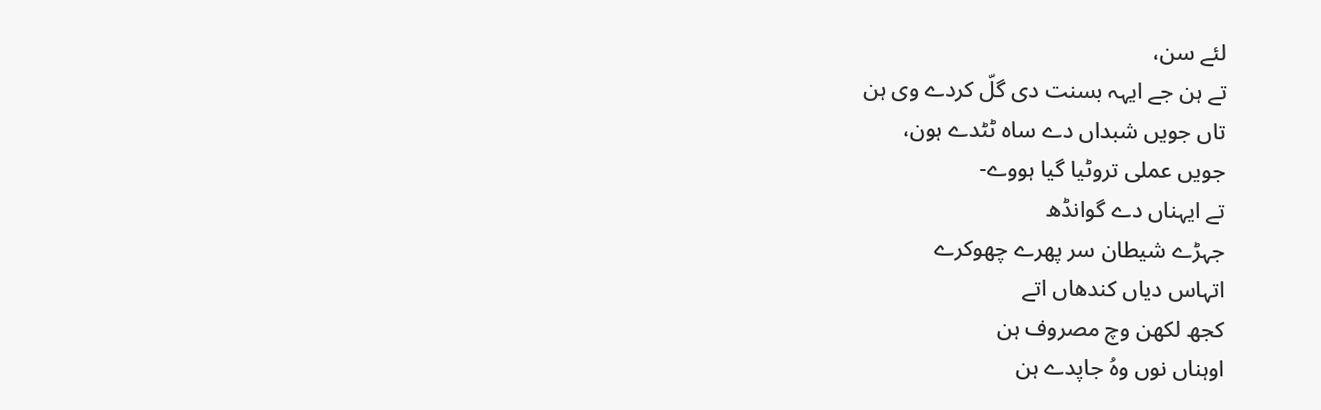لئے سن،
تے ہن جے ایہہ بسنت دی گلّ کردے وی ہن
تاں جویں شبداں دے ساہ ٹٹدے ہون،
جویں عملی تروٹیا گیا ہووے-
تے ایہناں دے گوانڈھ
جہڑے شیطان سر پھرے چھوکرے
اتہاس دیاں کندھاں اتے
کجھ لکھن وچ مصروف ہن
اوہناں نوں وہُ جاپدے ہن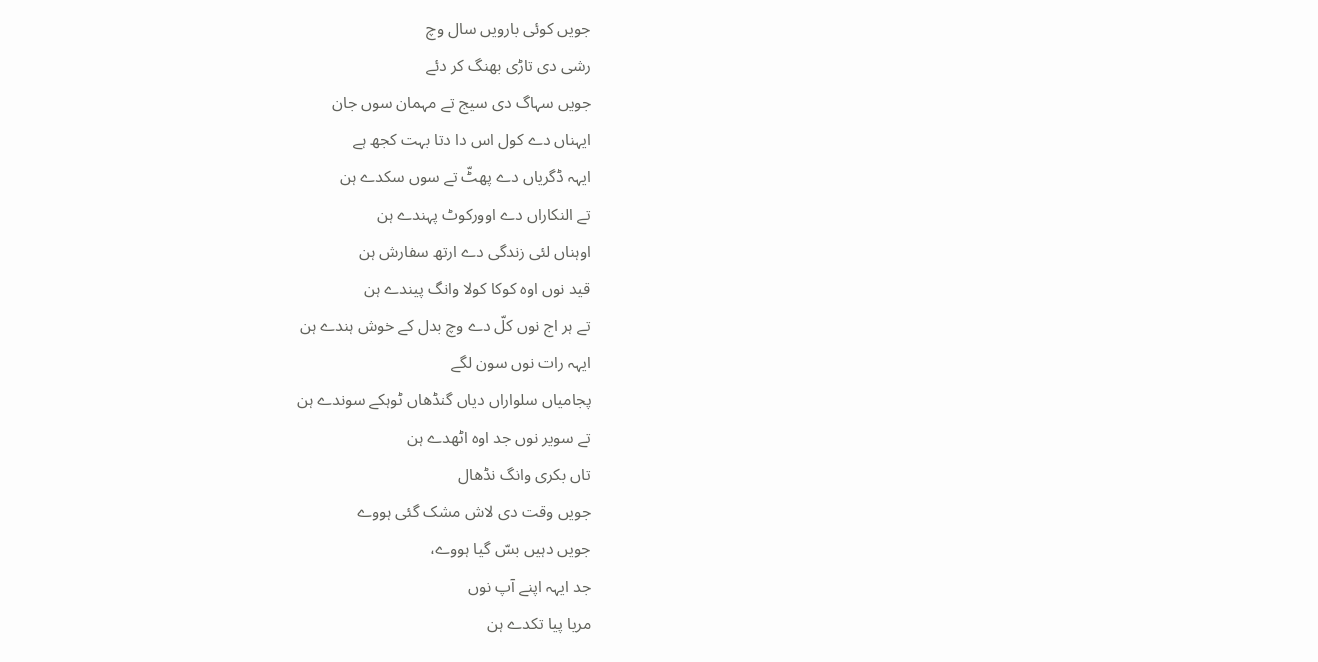جویں کوئی بارویں سال وچ
رشی دی تاڑی بھنگ کر دئے
جویں سہاگ دی سیج تے مہمان سوں جان
ایہناں دے کول اس دا دتا بہت کجھ ہے
ایہہ ڈگریاں دے پھٹّ تے سوں سکدے ہن
تے النکاراں دے اوورکوٹ پہندے ہن
اوہناں لئی زندگی دے ارتھ سفارش ہن
قید نوں اوہ کوکا کولا وانگ پیندے ہن
تے ہر اج نوں کلّ دے وچ بدل کے خوش ہندے ہن
ایہہ رات نوں سون لگے
پجامیاں سلواراں دیاں گنڈھاں ٹوہکے سوندے ہن
تے سویر نوں جد اوہ اٹھدے ہن
تاں بکری وانگ نڈھال
جویں وقت دی لاش مشک گئی ہووے
جویں دہیں بسّ گیا ہووے،
جد ایہہ اپنے آپ نوں
مریا پیا تکدے ہن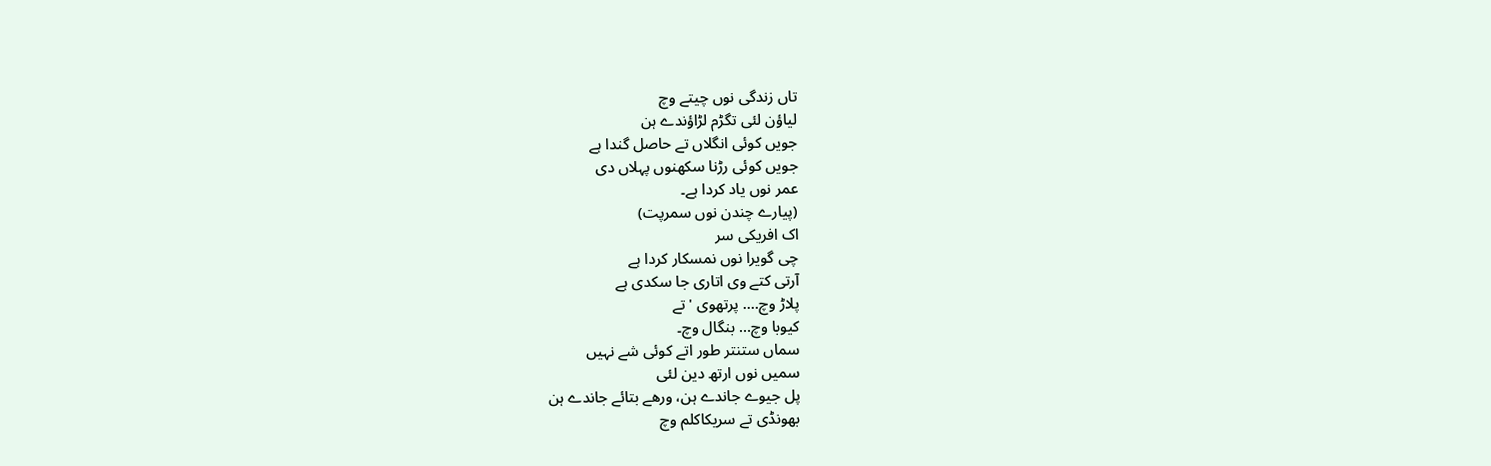تاں زندگی نوں چیتے وچ
لیاؤن لئی تگڑم لڑاؤندے ہن
جویں کوئی انگلاں تے حاصل گندا ہے
جویں کوئی رڑنا سکھنوں پہلاں دی
عمر نوں یاد کردا ہے۔
(پیارے چندن نوں سمرپت)
اک افریکی سر
چی گویرا نوں نمسکار کردا ہے
آرتی کتے وی اتاری جا سکدی ہے
پلاڑ وچ…. پرتھوی 'تے
کیوبا وچ… بنگال وچ۔
سماں ستنتر طور اتے کوئی شے نہیں
سمیں نوں ارتھ دین لئی
پل جیوے جاندے ہن، ورھے بتائے جاندے ہن
بھونڈی تے سریکاکلم وچ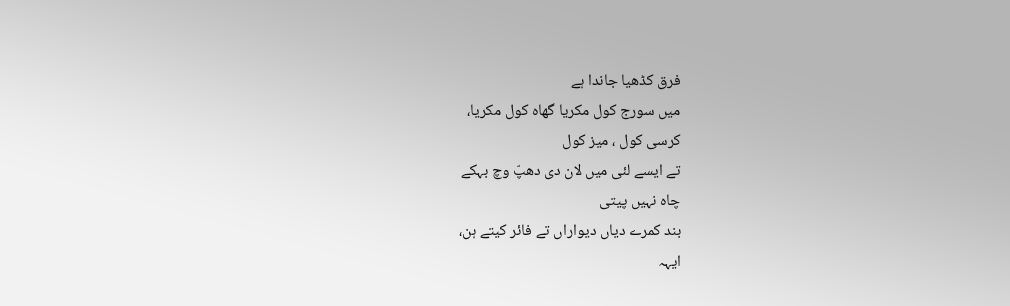فرق کڈھیا جاندا ہے
میں سورج کول مکریا گھاہ کول مکریا،
کرسی کول ، میز کول
تے ایسے لئی میں لان دی دھپّ وچ بہکے
چاہ نہیں پیتی
بند کمرے دیاں دیواراں تے فائر کیتے ہن،
ایہہ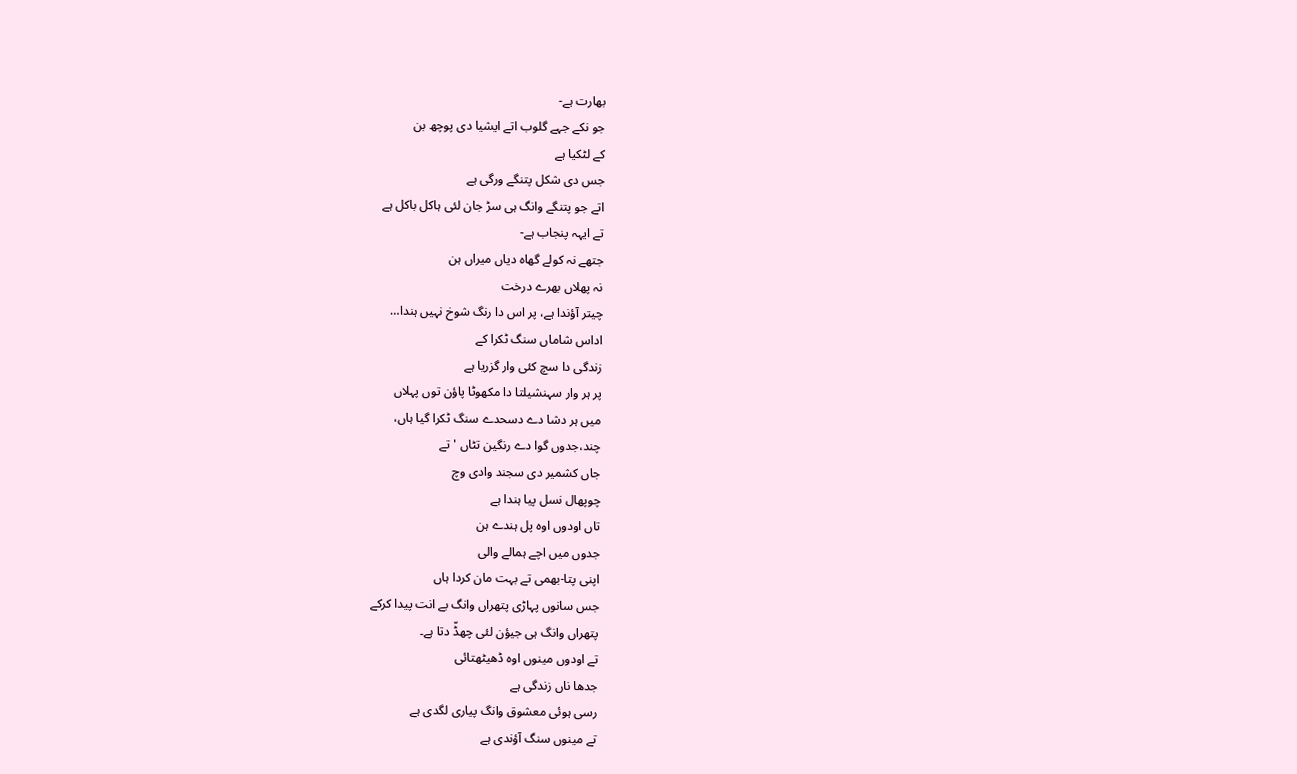بھارت ہے-
جو نکے جہے گلوب اتے ایشیا دی پوچھ بن
کے لٹکیا ہے
جس دی شکل پتنگے ورگی ہے
اتے جو پتنگے وانگ ہی سڑ جان لئی ہاکل باکل ہے
تے ایہہ پنجاب ہے-
جتھے نہ کولے گھاہ دیاں میراں ہن
نہ پھلاں بھرے درخت
چیتر آؤندا ہے، پر اس دا رنگ شوخ نہیں ہندا…
اداس شاماں سنگ ٹکرا کے
زندگی دا سچ کئی وار گزریا ہے
پر ہر وار سہنشیلتا دا مکھوٹا پاؤن توں پہلاں
میں ہر دشا دے دسحدے سنگ ٹکرا گیا ہاں،
چند،جدوں گوا دے رنگین تٹاں 'تے
جاں کشمیر دی سجند وادی وچ
چوپھال نسل پیا ہندا ہے
تاں اودوں اوہ پل ہندے ہن
جدوں میں اچے ہمالے والی
اپنی پتا-بھمی تے بہت مان کردا ہاں
جس سانوں پہاڑی پتھراں وانگ بے انت پیدا کرکے
پتھراں وانگ ہی جیؤن لئی چھڈّ دتا ہے۔
تے اودوں مینوں اوہ ڈھیٹھتائی
جدھا ناں زندگی ہے
رسی ہوئی معشوق وانگ پیاری لگدی ہے
تے مینوں سنگ آؤندی ہے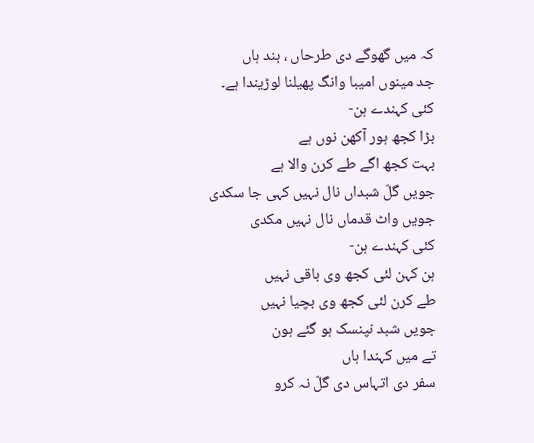کہ میں گھوگے دی طرحاں ، بند ہاں
جد مینوں امیبا وانگ پھیلنا لوڑیندا ہے۔
کئی کہندے ہن-
بڑا کجھ ہور آکھن نوں ہے
بہت کجھ اگے طے کرن والا ہے
جویں گلّ شبداں نال نہیں کہی جا سکدی
جویں واٹ قدماں نال نہیں مکدی
کئی کہندے ہن-
ہن کہن لئی کجھ وی باقی نہیں
طے کرن لئی کجھ وی بچیا نہیں
جویں شبد نپنسک ہو گئے ہون
تے میں کہندا ہاں
سفر دی اتہاس دی گلّ نہ کرو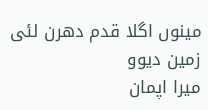مینوں اگلا قدم دھرن لئی زمین دیوو
میرا اپمان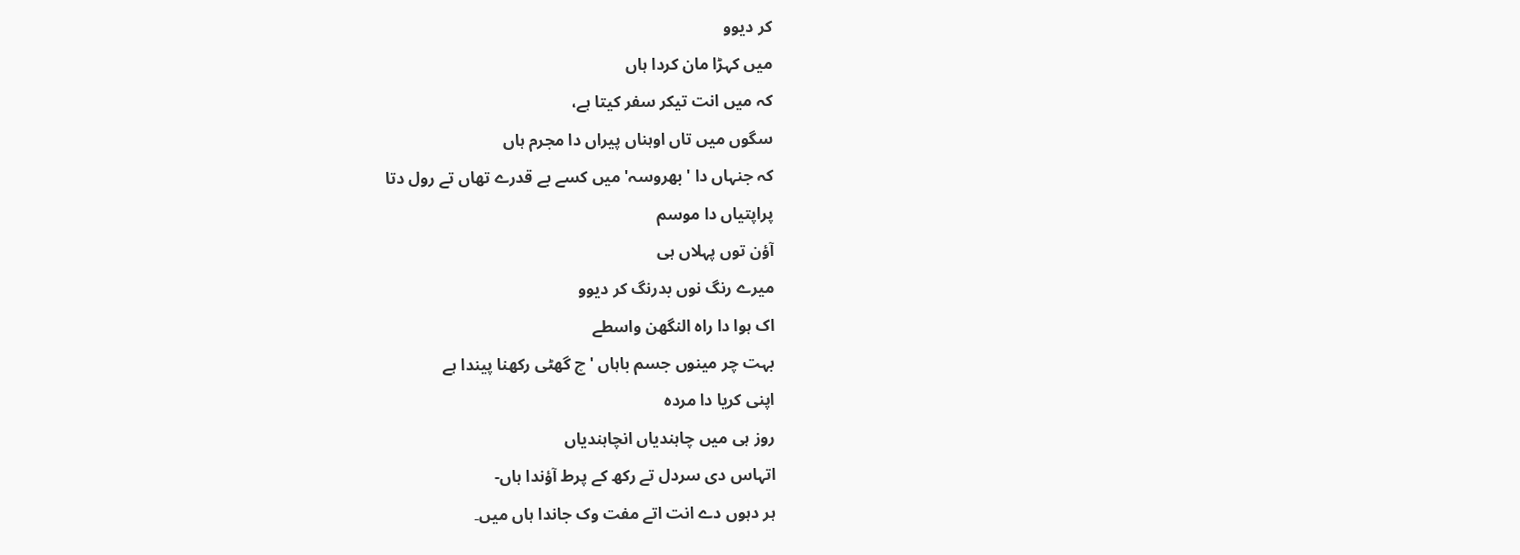کر دیوو
میں کہڑا مان کردا ہاں
کہ میں انت تیکر سفر کیتا ہے،
سگوں میں تاں اوہناں پیراں دا مجرم ہاں
کہ جنہاں دا 'بھروسہ' میں کسے بے قدرے تھاں تے رول دتا
پراپتیاں دا موسم
آؤن توں پہلاں ہی
میرے رنگ نوں بدرنگ کر دیوو
اک ہوا دا راہ النگھن واسطے
بہت چر مینوں جسم باہاں 'چ گھٹی رکھنا پیندا ہے
اپنی کریا دا مردہ
روز ہی میں چاہندیاں انچاہندیاں
اتہاس دی سردل تے رکھ کے پرط آؤندا ہاں-
ہر دہوں دے انت اتے مفت وک جاندا ہاں میں۔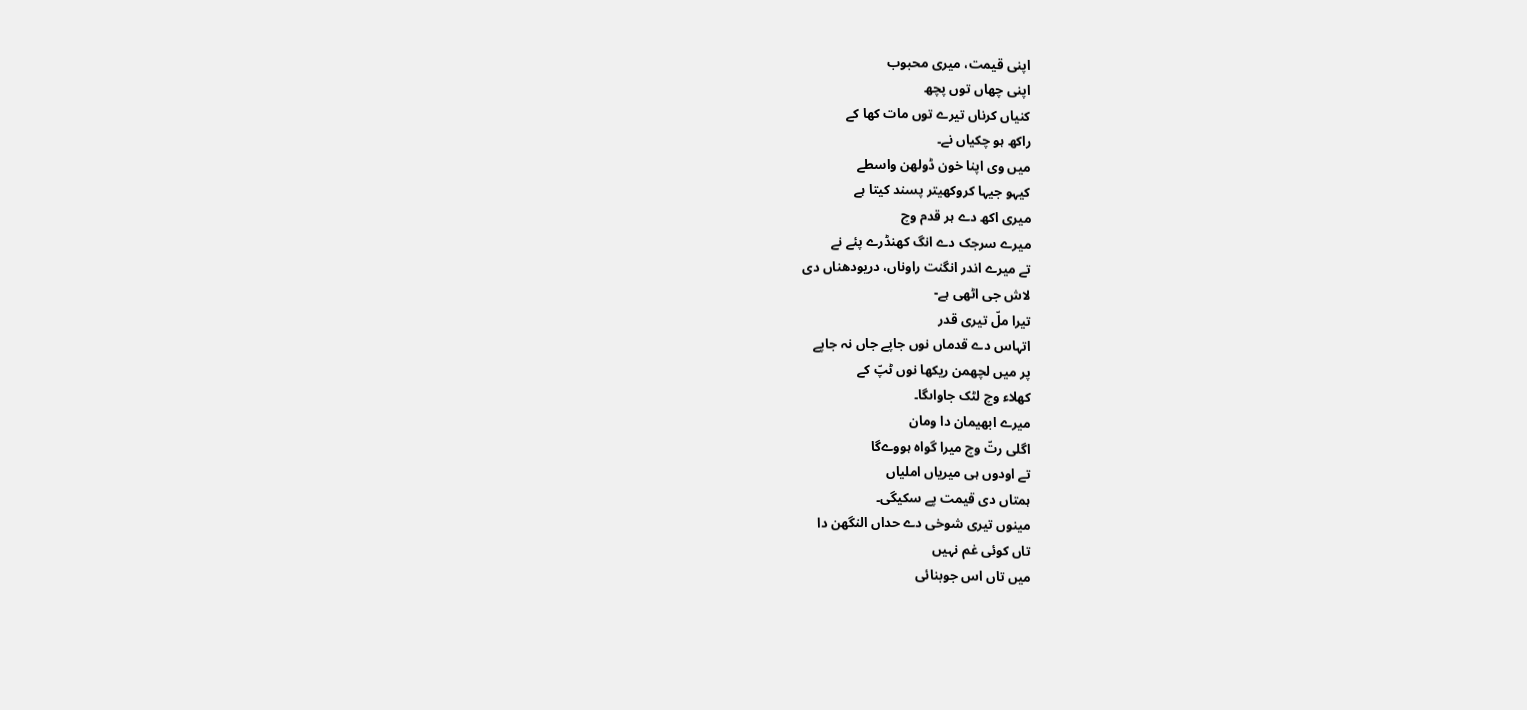اپنی قیمت، میری محبوب
اپنی چھاں توں پچھ
کنیاں کرناں تیرے توں مات کھا کے
راکھ ہو چکیاں نے۔
میں وی اپنا خون ڈولھن واسطے
کیہو جیہا کروکھیتر پسند کیتا ہے
میری اکھ دے ہر قدم وچ
میرے سرجک دے انگ کھنڈرے پئے نے
تے میرے اندر انگنت راوناں، دریودھناں دی
لاش جی اٹھی ہے-
تیرا ملّ تیری قدر
اتہاس دے قدماں نوں جاپے جاں نہ جاپے
پر میں لچھمن ریکھا نوں ٹپّ کے
کھلاء وچ لٹک جاواںگا۔
میرے ابھیمان دا ومان
اگلی رتّ وچ میرا گواہ ہووےگا
تے اودوں ہی میریاں املیاں
ہمتاں دی قیمت پے سکیگی۔
مینوں تیری شوخی دے حداں النگھن دا
تاں کوئی غم نہیں
میں تاں اس جوبنائی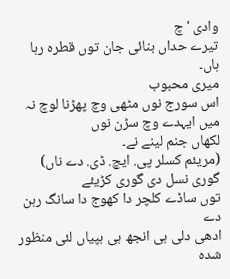وادی 'چ
تیرے حداں بنائی جان توں قطرہ رہا ہاں۔
میری محبوب
اس سورج نوں مٹھی وچ پھڑنا لوچ نہ
میں ایہدے وچ سڑن نوں
لکھاں جنم لینے نے۔
(مریئم کسلر پی. ایچ. ڈی. دے ناں)
گوری نسل دی گوری کڑیئے
توں ساڈے کلچر دا کھوج دا سانگ رہن دے
ادھی دلی ہی انجھ ہی ہپیاں لئی منظور شدہ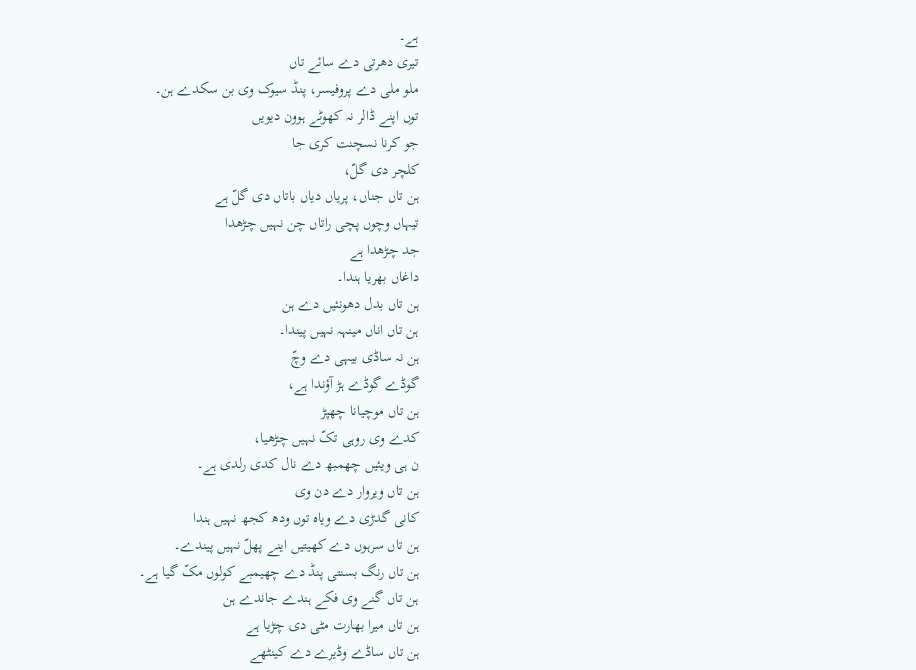ہے۔
تیری دھرتی دے سائے تاں
ملو ملی دے پروفیسر، پنڈ سیوک وی بن سکدے ہن۔
توں اپنے ڈالر نہ کھوٹے ہوون دیویں
جو کرنا نسچنت کری جا
کلچر دی گلّ،
ہن تاں جناں، پریاں دیاں باتاں دی گلّ ہے
تیہاں وچوں پچی راتاں چن نہیں چڑھدا
جد چڑھدا ہے
داغاں بھریا ہندا۔
ہن تاں بدل دھونئیں دے ہن
ہن تاں اناں مینہہ نہیں پیندا۔
ہن نہ ساڈی بیہی دے وچّ
گوڈے گوڈے ہڑ آؤندا ہے،
ہن تاں موچیانا چھپڑ
کدے وی روہی تکّ نہیں چڑھیا،
ن ہی ویئیں چھمبھ دے نال کدی رلدی ہے۔
ہن تاں ویروار دے دن وی
کانی گدڑی دے ویاہ توں ودھ کجھ نہیں ہندا
ہن تاں سرہوں دے کھیتیں اینے پھلّ نہیں پیندے۔
ہن تاں رنگ بسنتی پنڈ دے چھیمبے کولوں مکّ گیا ہے۔
ہن تاں گنے وی فکے ہندے جاندے ہن
ہن تاں میرا بھارت مٹی دی چڑیا ہے
ہن تاں ساڈے وڈیرے دے کینٹھے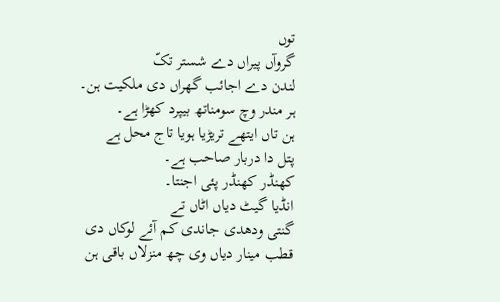توں
گروآں پیراں دے شستر تکّ
لندن دے اجائب گھراں دی ملکیت ہن۔
ہر مندر وچ سومناتھ بیپرد کھڑا ہے۔
ہن تاں ایتھے تریڑیا ہویا تاج محل ہے
پتل دا دربار صاحب ہے۔
کھنڈر کھنڈر پئی اجنتا۔
انڈیا گیٹ دیاں اٹاں تے
گنتی ودھدی جاندی کم آئے لوکاں دی
قطب مینار دیاں وی چھ منزلاں باقی ہن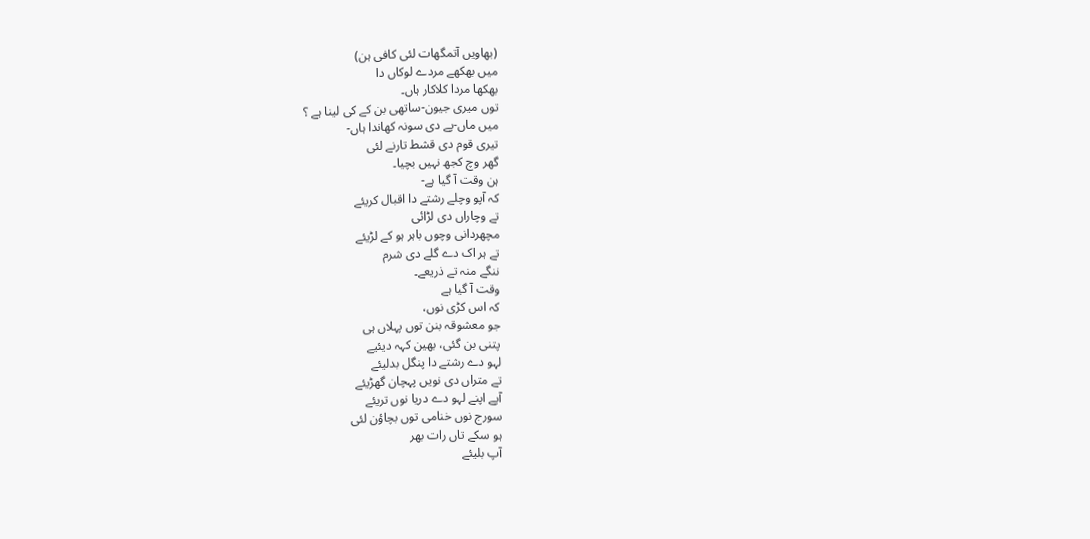(بھاویں آتمگھات لئی کافی ہن)
میں بھکھے مردے لوکاں دا
بھکھا مردا کلاکار ہاں۔
توں میری جیون-ساتھی بن کے کی لینا ہے ؟
میں ماں-پے دی سونہ کھاندا ہاں-
تیری قوم دی قشط تارنے لئی
گھر وچ کجھ نہیں بچیا۔
ہن وقت آ گیا ہے-
کہ آپو وچلے رشتے دا اقبال کریئے
تے وچاراں دی لڑائی
مچھردانی وچوں باہر ہو کے لڑیئے
تے ہر اک دے گلے دی شرم
ننگے منہ تے ذریعے۔
وقت آ گیا ہے
کہ اس کڑی نوں،
جو معشوقہ بنن توں پہلاں ہی
پتنی بن گئی، بھین کہہ دیئیے
لہو دے رشتے دا پنگل بدلیئے
تے متراں دی نویں پہچان گھڑیئے
آپے اپنے لہو دے دریا نوں تریئے
سورج نوں خنامی توں بچاؤن لئی
ہو سکے تاں رات بھر
آپ بلیئے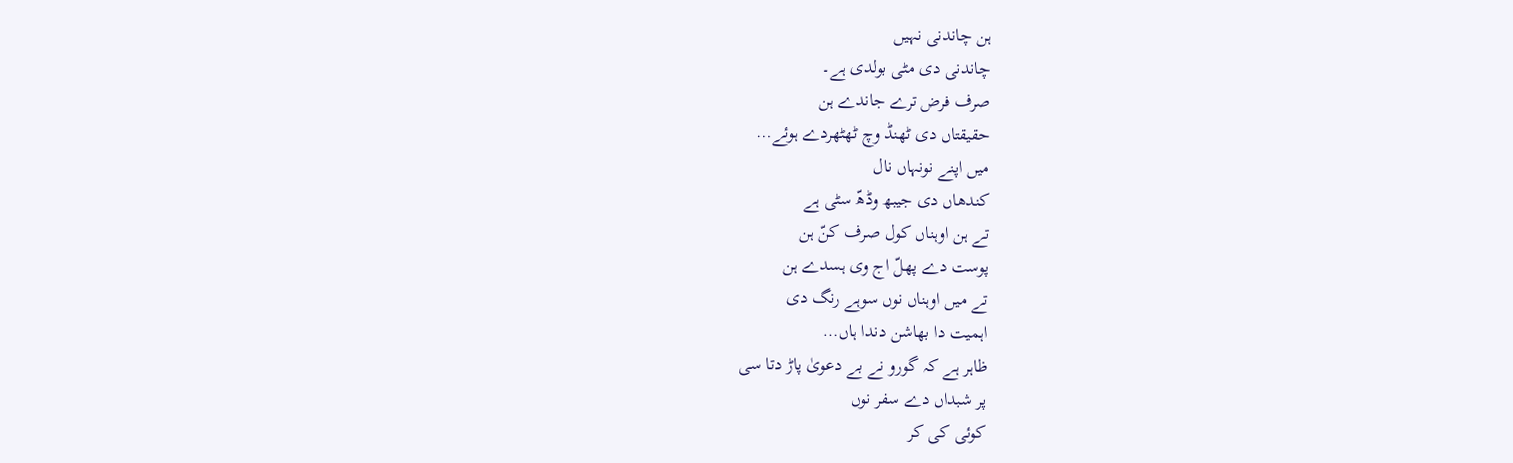ہن چاندنی نہیں
چاندنی دی مٹی بولدی ہے۔
صرف فرض ترے جاندے ہن
حقیقتاں دی ٹھنڈ وچ ٹھٹھردے ہوئے…
میں اپنے نونہاں نال
کندھاں دی جیبھ وڈھّ سٹی ہے
تے ہن اوہناں کول صرف کنّ ہن
پوست دے پھلّ اج وی ہسدے ہن
تے میں اوہناں نوں سوہے رنگ دی
اہمیت دا بھاشن دندا ہاں…
ظاہر ہے کہ گورو نے بے دعویٰ پاڑ دتا سی
پر شبداں دے سفر نوں
کوئی کی کر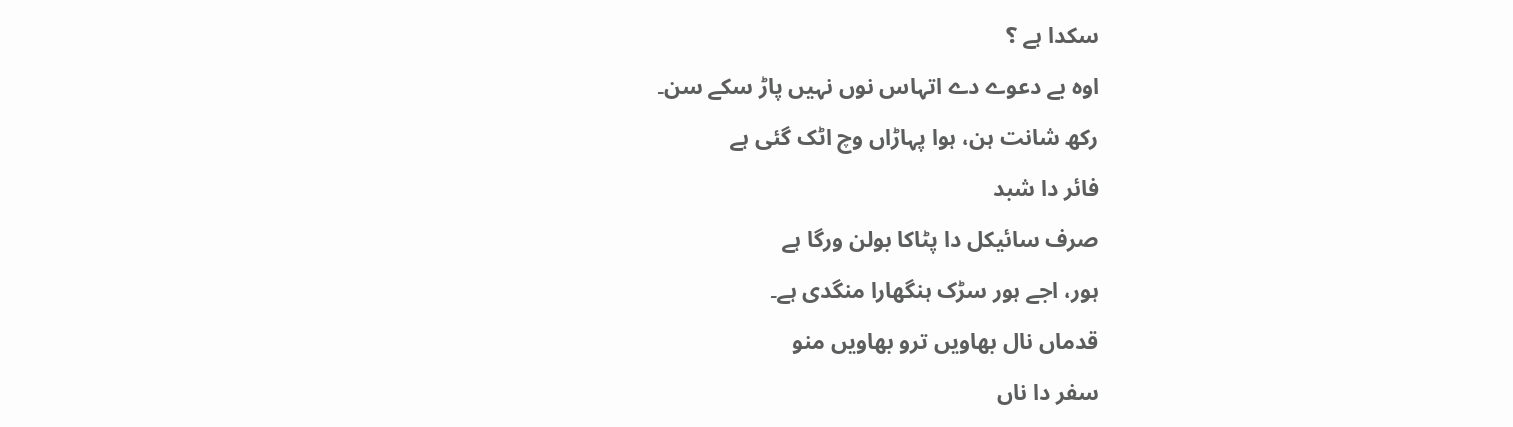سکدا ہے ؟
اوہ بے دعوے دے اتہاس نوں نہیں پاڑ سکے سن۔
رکھ شانت ہن، ہوا پہاڑاں وچ اٹک گئی ہے
فائر دا شبد
صرف سائیکل دا پٹاکا بولن ورگا ہے
ہور، اجے ہور سڑک ہنگھارا منگدی ہے۔
قدماں نال بھاویں ترو بھاویں منو
سفر دا ناں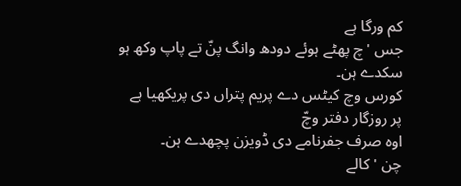کم ورگا ہے
جس 'چ پھٹے ہوئے دودھ وانگ پنّ تے پاپ وکھ ہو سکدے ہن۔
کورس وچ کیٹس دے پریم پتراں دی پریکھیا ہے
پر روزگار دفتر وچّ
اوہ صرف جفرنامے دی ڈویزن پچھدے ہن۔
چن 'کالے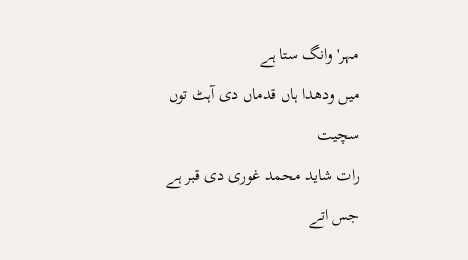مہر' وانگ ستا ہے
میں ودھدا ہاں قدماں دی آہٹ توں سچیت
رات شاید محمد غوری دی قبر ہے
جس اتے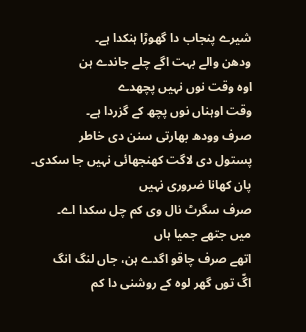شیرے پنجاب دا گھوڑا ہنکدا ہے۔
ودھن والے بہت اگے چلے جاندے ہن
اوہ وقت نوں نہیں پچھدے
وقت اوہناں نوں پچھ کے گزردا ہے۔
صرف وودھ بھارتی سنن دی خاطر
پستول دی لاگت کھنجھائی نہیں جا سکدی۔
پان کھانا ضروری نہیں
صرف سگرٹ نال وی کم چل سکدا اے۔
میں جتھے جمیا ہاں
اتھے صرف چاقو اگدے ہن، جاں لنگ انگ
اگّ توں گھر لوہ کے روشنی دا کم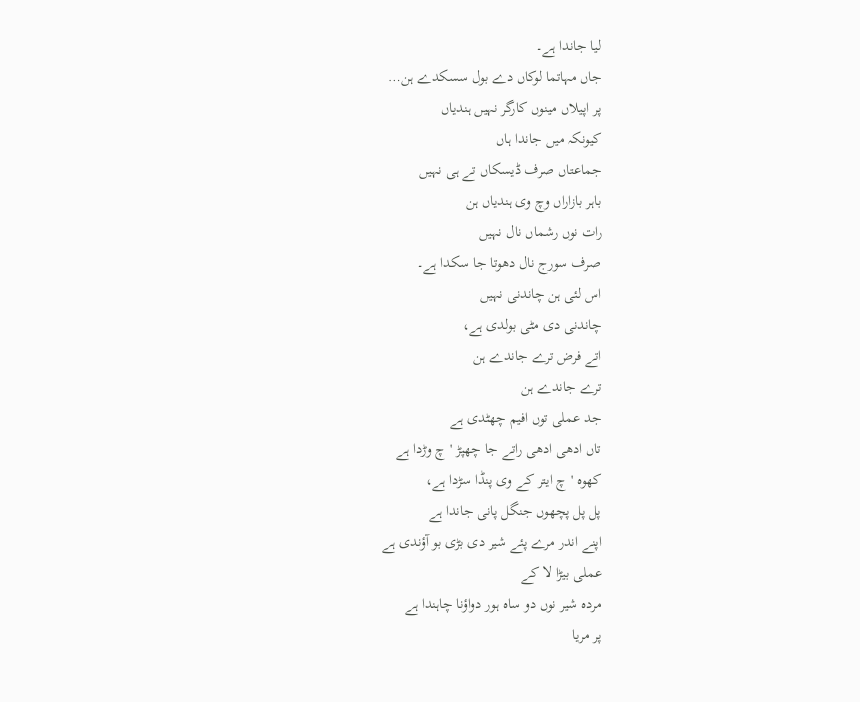لیا جاندا ہے۔
جاں مہاتما لوکاں دے بول سسکدے ہن…
پر اپیلاں مینوں کارگر نہیں ہندیاں
کیونکہ میں جاندا ہاں
جماعتاں صرف ڈیسکاں تے ہی نہیں
باہر بازاراں وچ وی ہندیاں ہن
رات نوں رشماں نال نہیں
صرف سورج نال دھوتا جا سکدا ہے۔
اس لئی ہن چاندنی نہیں
چاندنی دی مٹی بولدی ہے،
اتے فرض ترے جاندے ہن
ترے جاندے ہن
جد عملی توں افیم چھٹدی ہے
تاں ادھی ادھی راتے جا چھپڑ 'چ وڑدا ہے
کھوہ 'چ ایتر کے وی پنڈا سڑدا ہے،
پل پل پچھوں جنگل پانی جاندا ہے
اپنے اندر مرے پئے شیر دی بڑی بو آؤندی ہے
عملی بیڑا لا کے
مردہ شیر نوں دو ساہ ہور دواؤنا چاہندا ہے
پر مریا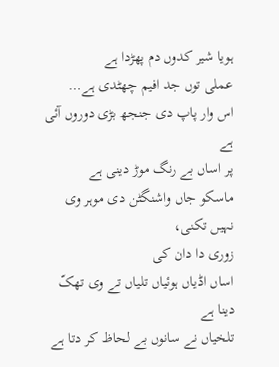ہویا شیر کدوں دم پھڑدا ہے
عملی توں جد افیم چھٹدی ہے…
اس وار پاپ دی جنجھ بڑی دوروں آئی ہے
پر اساں بے رنگ موڑ دینی ہے
ماسکو جاں واشنگٹن دی موہر وی نہیں تکنی،
زوری دا دان کی
اساں اڈیاں ہوئیاں تلیاں تے وی تھکّ دینا ہے
تلخیاں نے سانوں بے لحاظ کر دتا ہے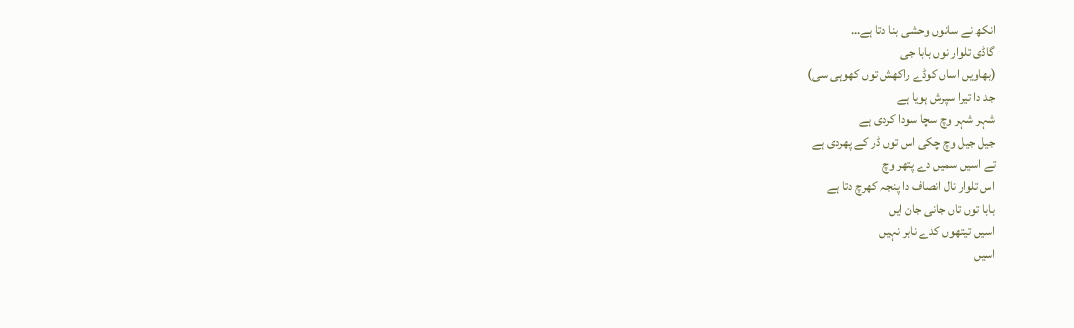انکھ نے سانوں وحشی بنا دتا ہے…
گاڈی تلوار نوں بابا جی
(بھاویں اساں کوڈے راکھش توں کھوہی سی)
جد دا تیرا سپرش ہویا ہے
شہر شہر وچ سچا سودا کردی ہے
جیل جیل وچ چکی اس توں ڈر کے پھردی ہے
تے اسیں سمیں دے پتھر وچ
اس تلوار نال انصاف دا پنجہ کھرچ دتا ہے
بابا توں تاں جانی جان ایں
اسیں تیتھوں کدے نابر نہیں
اسیں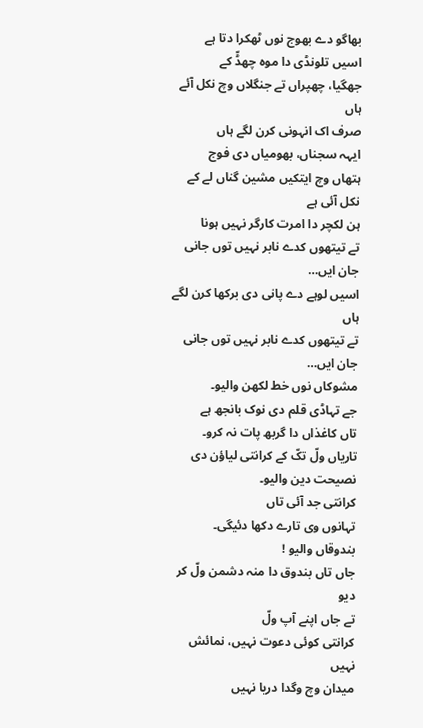بھاگو دے بھوج نوں ٹھکرا دتا ہے
اسیں تلونڈی دا موہ چھڈّ کے
جھگیا، چھپراں تے جنگلاں وچ نکل آئے ہاں
صرف اک انہونی کرن لگے ہاں
ایہہ سجناں، بھومیاں دی فوج
ہتھاں وچ ایتکیں مشین گناں لے کے نکل آئی ہے
ہن لکچر دا امرت کارگر نہیں ہونا
تے تیتھوں کدے نابر نہیں توں جانی جان ایں…
اسیں لوہے دے پانی دی برکھا کرن لگے ہاں
تے تیتھوں کدے نابر نہیں توں جانی جان ایں…
مشوکاں نوں خط لکھن والیو۔
جے تہاڈی قلم دی نوک بانجھ ہے
تاں کاغذاں دا گربھ پات نہ کرو۔
تاریاں ولّ تکّ کے کرانتی لیاؤن دی
نصیحت دین والیو۔
کرانتی جد آئی تاں
تہانوں وی تارے دکھا دئیگی۔
بندوقاں والیو !
جاں تاں بندوق دا منہ دشمن ولّ کر دیو
تے جاں اپنے آپ ولّ
کرانتی کوئی دعوت نہیں، نمائش نہیں
میدان وچ وگدا دریا نہیں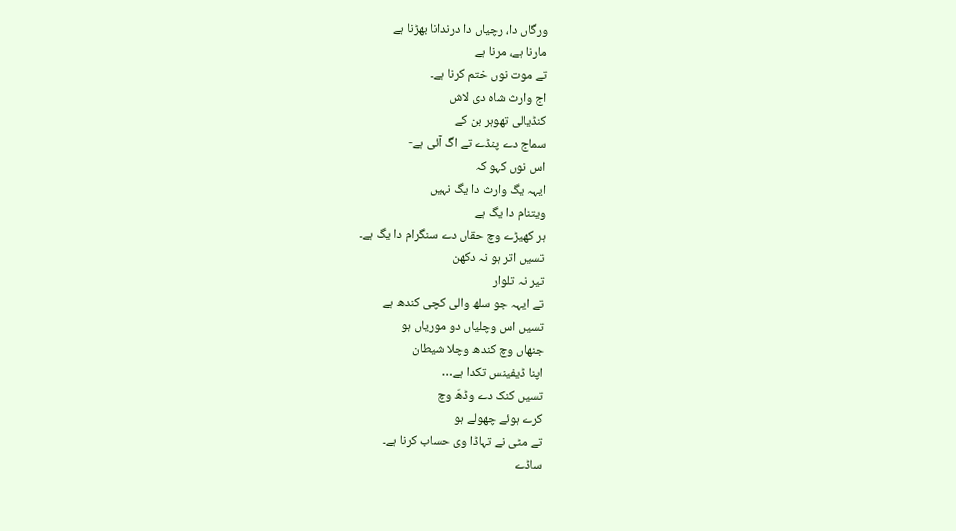ورگاں دا، رچیاں دا درندانا بھڑنا ہے
مارنا ہے، مرنا ہے
تے موت نوں ختم کرنا ہے۔
اج وارث شاہ دی لاش
کنڈیالی تھوہر بن کے
سماج دے پنڈے تے اگّ آئی ہے-
اس نوں کہو کہ
ایہہ یگ وارث دا یگ نہیں
ویتنام دا یگ ہے
ہر کھیڑے وچ حقاں دے سنگرام دا یگ ہے۔
تسیں اتر ہو نہ دکھن
تیر نہ تلوار
تے ایہہ جو سلھ والی کچی کندھ ہے
تسیں اس وچلیاں دو موریاں ہو
جنھاں وچ کندھ وچلا شیطان
اپنا ڈیفینس تکدا ہے…
تسیں کنک دے وڈھّ وچ
کرے ہوئے چھولے ہو
تے مٹی نے تہاڈا وی حساب کرنا ہے۔
ساڈے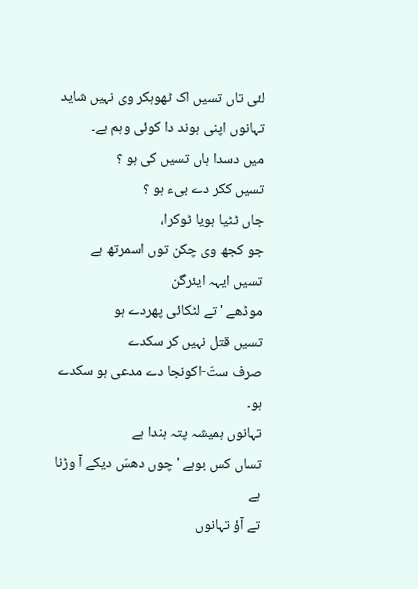لئی تاں تسیں اک ٹھوہکر وی نہیں شاید
تہانوں اپنی ہوند دا کوئی وہم ہے۔
میں دسدا ہاں تسیں کی ہو ؟
تسیں ککر دے بیء ہو ؟
جاں ٹٹیا ہویا ٹوکرا،
جو کجھ وی چکن توں اسمرتھ ہے
تسیں ایہہ ایئرگن
موڈھے 'تے لٹکائی پھردے ہو
تسیں قتل نہیں کر سکدے
صرف ستّ-اکونجا دے مدعی ہو سکدے ہو۔
تہانوں ہمیشہ پتہ ہندا ہے
تساں کس بوہے 'چوں دھسّ دیکے آ وڑنا ہے
تے آؤ تہانوں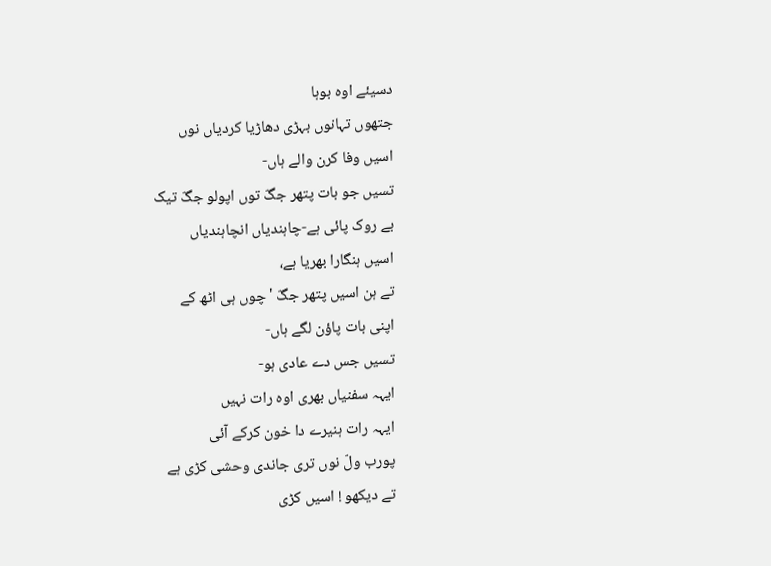دسیئے اوہ بوہا
جتھوں تہانوں بہڑی دھاڑیا کردیاں نوں
اسیں وفا کرن والے ہاں-
تسیں جو بات پتھر جگّ توں اپولو جگّ تیک
بے روک پائی ہے-چاہندیاں انچاہندیاں
اسیں ہنگارا بھریا ہے،
تے ہن اسیں پتھر جگّ 'چوں ہی اٹھ کے
اپنی بات پاؤن لگے ہاں-
تسیں جس دے عادی ہو-
ایہہ سفنیاں بھری اوہ رات نہیں
ایہہ رات ہنیرے دا خون کرکے آئی
پورب ولّ نوں تری جاندی وحشی کڑی ہے
تے دیکھو ! اسیں کڑی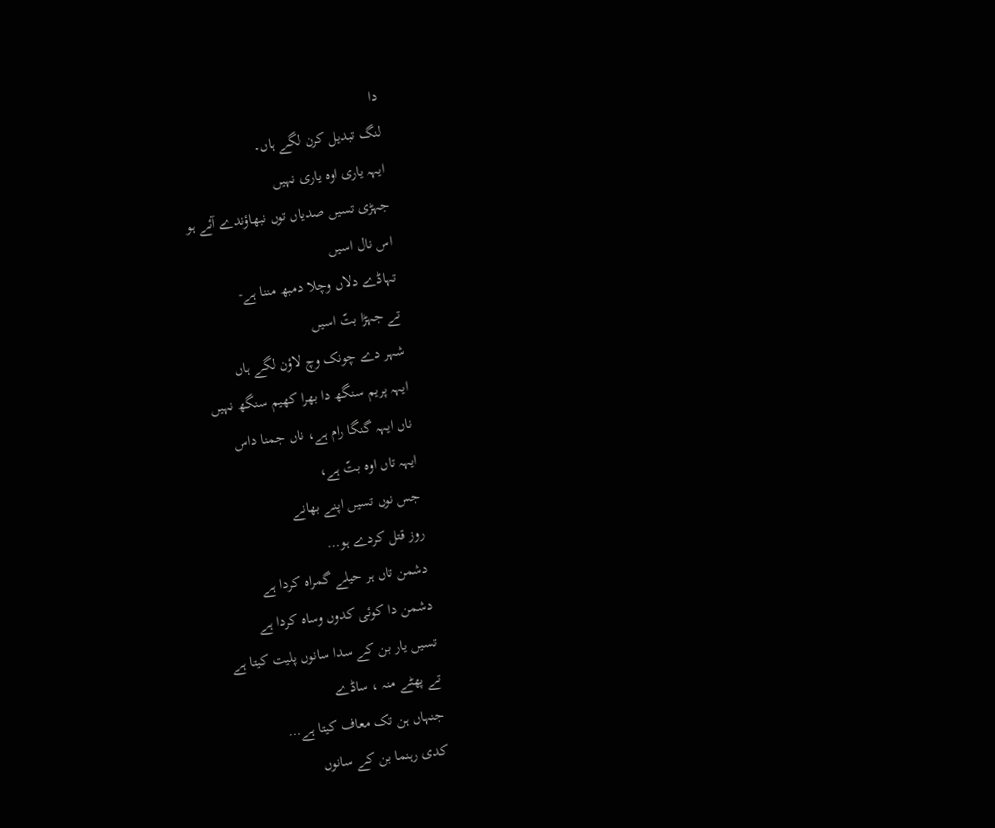دا
لنگ تبدیل کرن لگے ہاں۔
ایہہ یاری اوہ یاری نہیں
جہڑی تسیں صدیاں توں نبھاؤندے آئے ہو
اس نال اسیں
تہاڈے دلاں وچلا دمبھ مننا ہے-
تے جہڑا بتّ اسیں
شہر دے چونک وچ لاؤن لگے ہاں
ایہہ پریم سنگھ دا بھرا کھیم سنگھ نہیں
ناں ایہہ گنگا رام ہے، ناں جمنا داس
ایہہ تاں اوہ بتّ ہے،
جس نوں تسیں اپنے بھانے
روز قتل کردے ہو…
دشمن تاں ہر حیلے گمراہ کردا ہے
دشمن دا کوئی کدوں وساہ کردا ہے
تسیں یار بن کے سدا سانوں پلیت کیتا ہے
تے پھٹے منہ ، ساڈے
جنہاں ہن تک معاف کیتا ہے…
کدی رہنما بن کے سانوں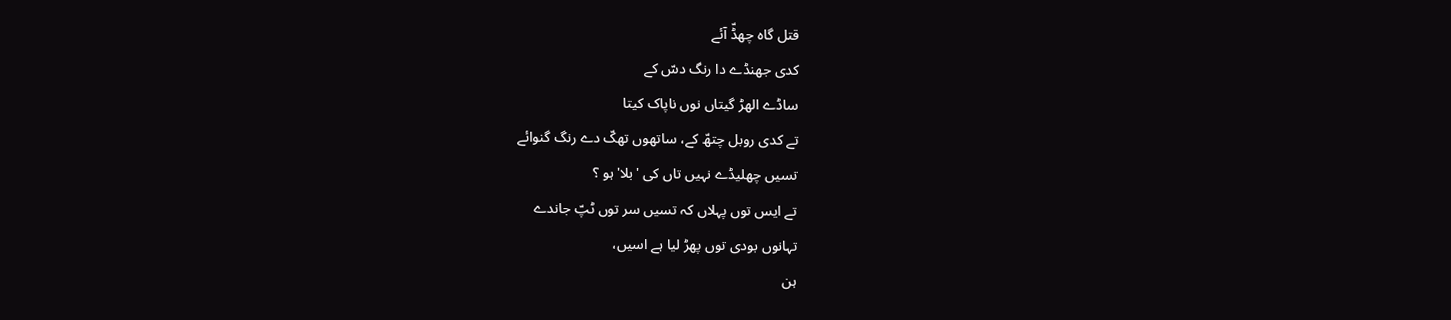قتل گاہ چھڈّ آئے
کدی جھنڈے دا رنگ دسّ کے
ساڈے الھڑ گیتاں نوں ناپاک کیتا
تے کدی روبل چتھّ کے، ساتھوں تھکّ دے رنگ گنوائے
تسیں چھلیڈے نہیں تاں کی 'بلا' ہو ؟
تے ایس توں پہلاں کہ تسیں سر توں ٹپّ جاندے
تہانوں بودی توں پھڑ لیا ہے اسیں،
ہن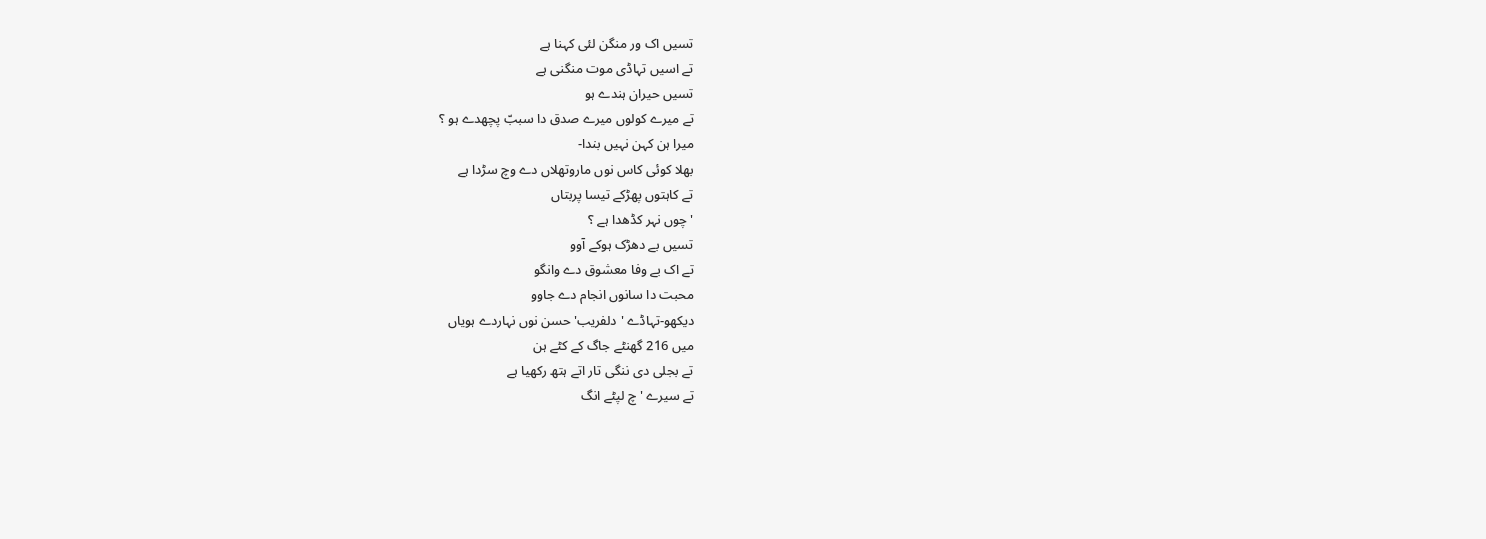تسیں اک ور منگن لئی کہنا ہے
تے اسیں تہاڈی موت منگنی ہے
تسیں حیران ہندے ہو
تے میرے کولوں میرے صدق دا سببّ پچھدے ہو ؟
میرا ہن کہن نہیں بندا-
بھلا کوئی کاس نوں ماروتھلاں دے وچ سڑدا ہے
تے کاہتوں پھڑکے تیسا پربتاں
'چوں نہر کڈھدا ہے ؟
تسیں بے دھڑک ہوکے آوو
تے اک بے وفا معشوق دے وانگو
محبت دا سانوں انجام دے جاوو
دیکھو-تہاڈے 'دلفریب' حسن نوں نہاردے ہویاں
میں 216 گھنٹے جاگ کے کٹے ہن
تے بجلی دی ننگی تار اتے ہتھ رکھیا ہے
تے سیرے 'چ لپٹے انگ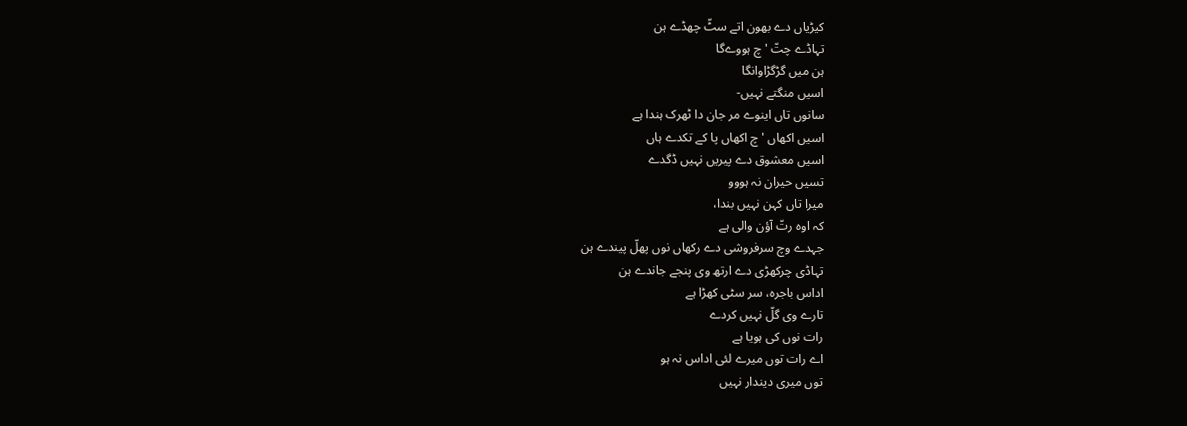کیڑیاں دے بھون اتے سٹّ چھڈے ہن
تہاڈے چتّ 'چ ہووےگا
ہن میں گڑگڑاوانگا
اسیں منگتے نہیں-
سانوں تاں اینوے مر جان دا ٹھرک ہندا ہے
اسیں اکھاں 'چ اکھاں پا کے تکدے ہاں
اسیں معشوق دے پیریں نہیں ڈگدے
تسیں حیران نہ ہووو
میرا تاں کہن نہیں بندا،
کہ اوہ رتّ آؤن والی ہے
جہدے وچ سرفروشی دے رکھاں نوں پھلّ پیندے ہن
تہاڈی چرکھڑی دے ارتھ وی پنجے جاندے ہن
اداس باجرہ، سر سٹی کھڑا ہے
تارے وی گلّ نہیں کردے
رات نوں کی ہویا ہے
اے رات توں میرے لئی اداس نہ ہو
توں میری دیندار نہیں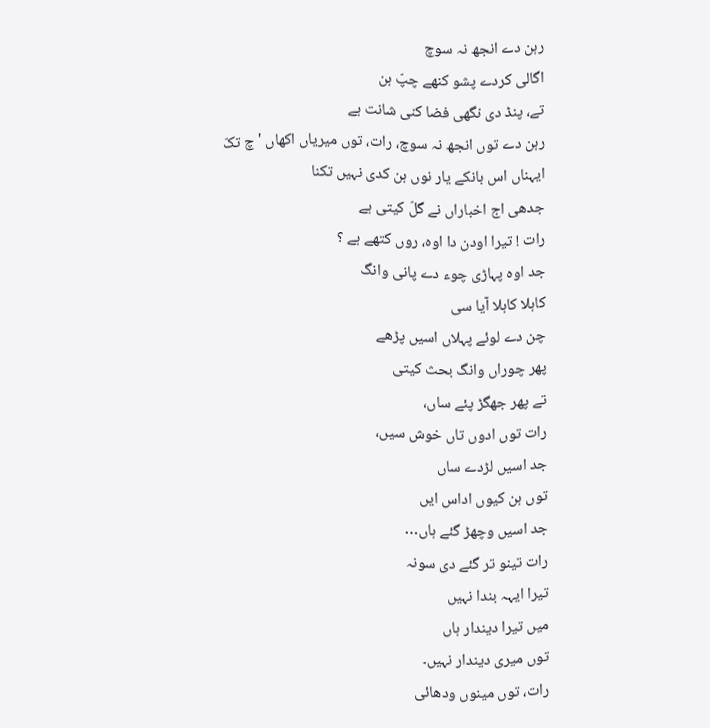رہن دے انجھ نہ سوچ
اگالی کردے پشو کنھے چپّ ہن
تے، پنڈ دی نگھی فضا کنی شانت ہے
رہن دے توں انجھ نہ سوچ، رات، توں میریاں اکھاں 'چ تکّ
ایہناں اس بانکے یار نوں ہن کدی نہیں تکنا
جدھی اج اخباراں نے گلّ کیتی ہے
رات ! تیرا اودن دا اوہ، روں کتھے ہے ؟
جد اوہ پہاڑی چوء دے پانی وانگ
کاہلا کاہلا آیا سی
چن دے لوئے پہلاں اسیں پڑھے
پھر چوراں وانگ بحث کیتی
تے پھر جھگڑ پئے ساں،
رات توں ادوں تاں خوش سیں،
جد اسیں لڑدے ساں
توں ہن کیوں اداس ایں
جد اسیں وچھڑ گئے ہاں…
رات تینو تر گئے دی سونہ
تیرا ایہہ بندا نہیں
میں تیرا دیندار ہاں
توں میری دیندار نہیں۔
رات، توں مینوں ودھائی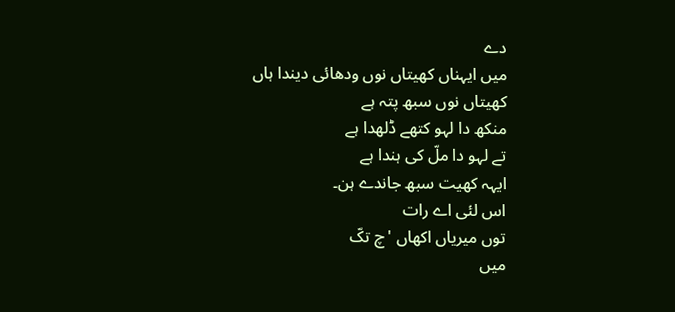دے
میں ایہناں کھیتاں نوں ودھائی دیندا ہاں
کھیتاں نوں سبھ پتہ ہے
منکھ دا لہو کتھے ڈلھدا ہے
تے لہو دا ملّ کی ہندا ہے
ایہہ کھیت سبھ جاندے ہن۔
اس لئی اے رات
توں میریاں اکھاں 'چ تکّ
میں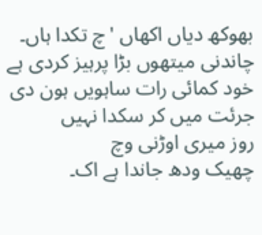بھوکھ دیاں اکھاں 'چ تکدا ہاں۔
چاندنی میتھوں بڑا پرہیز کردی ہے
خود کمائی رات ساہویں ہون دی
جرئت میں کر سکدا نہیں
روز میری اوڑنی وچ
چھیک ودھ جاندا ہے اک۔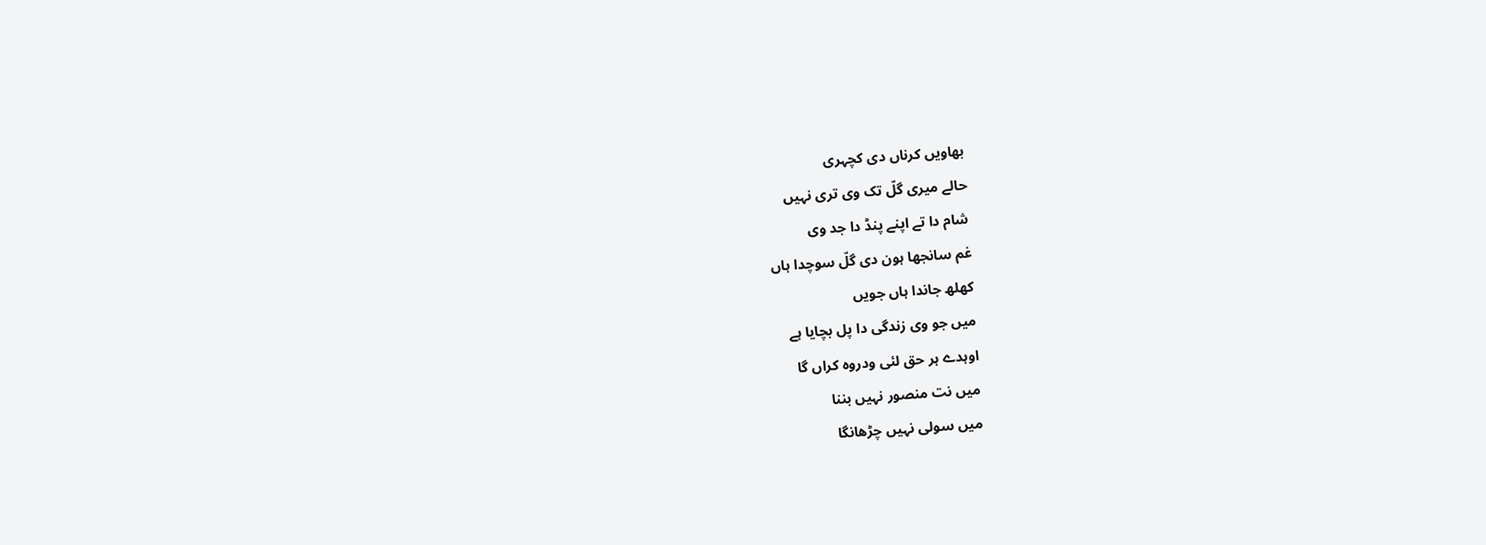بھاویں کرناں دی کچہری
حالے میری گلّ تک وی تری نہیں
شام دا تے اپنے پنڈ دا جد وی
غم سانجھا ہون دی گلّ سوچدا ہاں
کھلھ جاندا ہاں جویں
میں جو وی زندگی دا پل بچایا ہے
اوہدے ہر حق لئی ودروہ کراں گا
میں نت منصور نہیں بننا
میں سولی نہیں چڑھانگا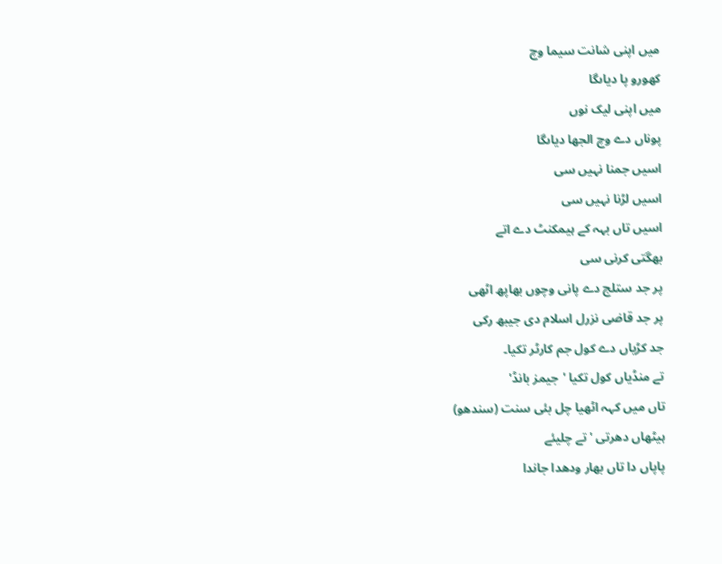میں اپنی شانت سیما وچ
کھورو پا دیاںگا
میں اپنی لیک نوں
پوناں دے وچ الجھا دیاںگا
اسیں جمنا نہیں سی
اسیں لڑنا نہیں سی
اسیں تاں بہہ کے ہیمکنٹ دے اتے
بھگتی کرنی سی
پر جد ستلج دے پانی وچوں بھاپھ اٹھی
پر جد قاضی نزرل اسلام دی جیبھ رکی
جد کڑیاں دے کول جم کارٹر تکیا۔
تے منڈیاں کول تکیا 'جیمز بانڈ'
تاں میں کہہ اٹھیا چل بئی سنت (سندھو)
ہیٹھاں دھرتی 'تے چلیئے
پاپاں دا تاں بھار ودھدا جاندا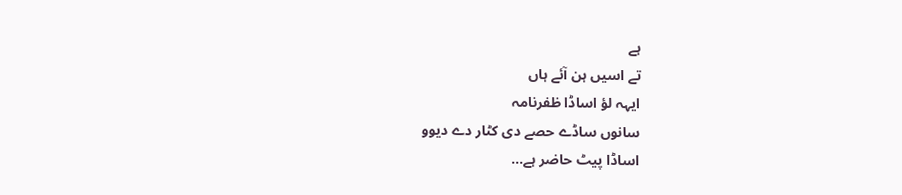ہے
تے اسیں ہن آئے ہاں
ایہہ لؤ اساڈا ظفرنامہ
سانوں ساڈے حصے دی کٹار دے دیوو
اساڈا پیٹ حاضر ہے…